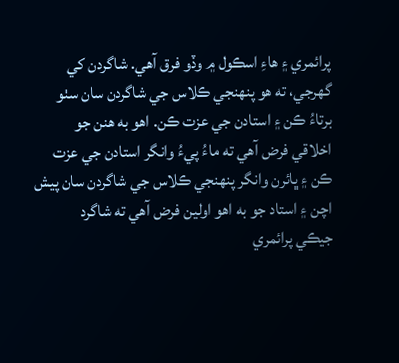پرائمري ۽ هاءِ اسڪول ۾ وڏو فرق آهي. شاگردن کي
گهرجي، ته هو پنهنجي ڪلاس جي شاگردن سان سٺو
برتاءُ ڪن ۽ استادن جي عزت ڪن. اهو به هنن جو
اخلاقي فرض آهي ته ماءُ پيءُ وانگر استادن جي عزت
ڪن ۽ ڀائرن وانگر پنهنجي ڪلاس جي شاگردن سان پيش
اچن ۽ استاد جو به اهو اولين فرض آهي ته شاگرد
جيڪي پرائمري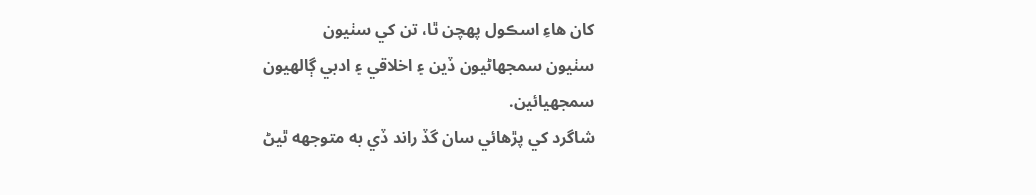کان هاءِ اسڪول پهچن ٿا، تن کي سٺيون
سٺيون سمجهاڻيون ڏين ۽ اخلاقي ۽ ادبي ڳالهيون
سمجهيائين.
شاگرد کي پڙهائي سان گڏ راند ڏي به متوجهه ٿيڻ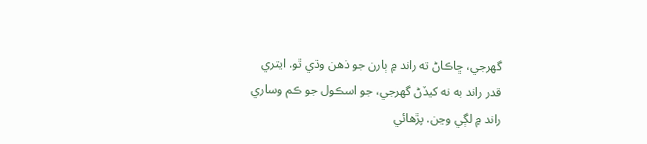گهرجي، ڇاڪاڻ ته راند ۾ ٻارن جو ذهن وڌي ٿو. ايتري
قدر راند به نه کيڏڻ گهرجي، جو اسڪول جو ڪم وساري
راند ۾ لڳي وڃن. پڙهائي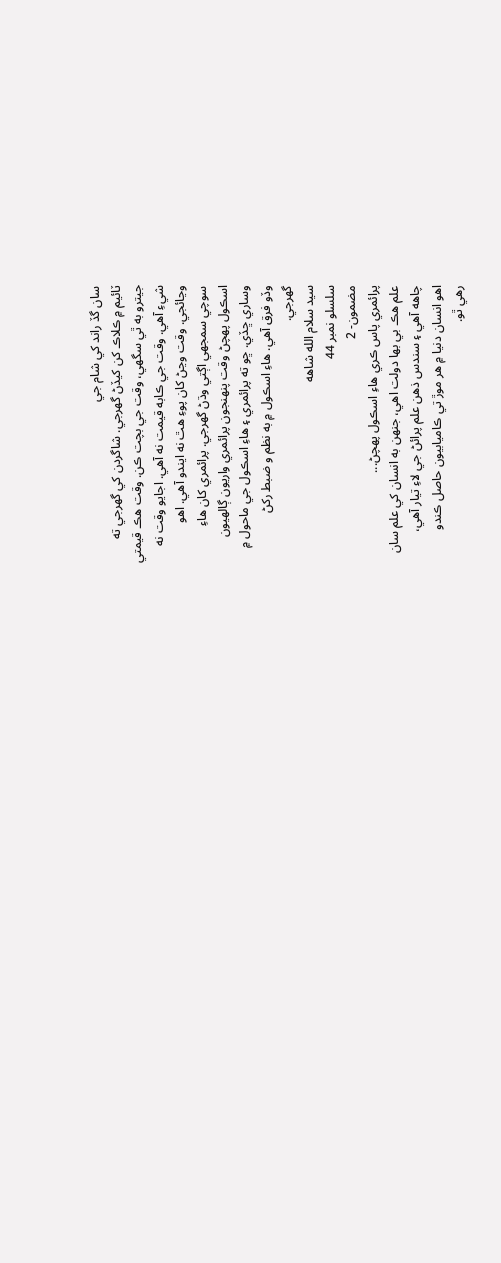سان گڏ راند کي شام جي
ٽائيم ۾ ڪلاڪ کن کيڏڻ گهرجي. شاگردن کي گهرجي ته
جيترو به ٿي سگهي، وقت جي بچت ڪن. وقت هڪ قيمتي
شيءِ آهي. وقت جي ڪابه قيمت نه آهي. اجايو وقت نه
وڃائجي. وقت وڃڻ کان پوءِ هٿ نه ايندو آهي. اهو
سوچي سمجهي اڳتي وڌڻ گهرجي. پرائمري کان هاءِ
اسڪول پهچڻ وقت پنهنجون پرائمري واريون ڳالهيون
وساري ڇڏي. ڇو ته پرائمري ۽ هاءِ اسڪول جي ماحول ۾
وڏو فرق آهي. هاءِ اسڪول ۾ به نظم و ضبط رکڻ
گهرجي.
سيد سلام الله شاهه
سلسلو نمبر 44
مضمون- 2
پرائمري پاس ڪري هاءِ اسڪول پهچڻ...
علم هڪ بي بها دولت اهي، جنهن به انسان کي علم سان
چاهه آهي ۽ سندس ذهن علم پرائڻ جي لاءِ تيار آهي،
اهو انسان دنيا ۾ هر موڙ تي ڪاميابيون حاصل ڪندو
رهي ٿو.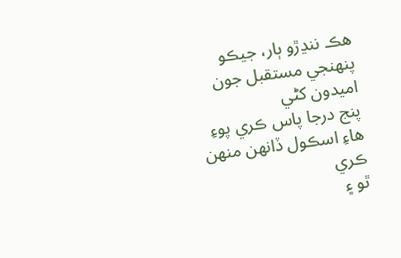هڪ ننڍڙو ٻار، جيڪو پنهنجي مستقبل جون اميدون کڻي
پنج درجا پاس ڪري پوءِ هاءِ اسڪول ڏانهن منهن ڪري
ٿو ۽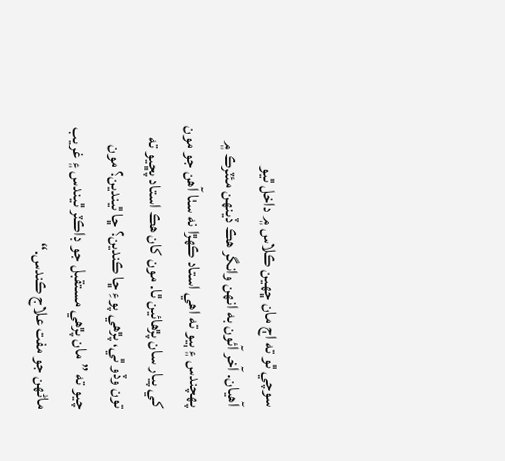سوچي ٿو ته اڄ مان ڇهين ڪلاس ۾ داخل ٿيو
آهيان. آخر آئون به انهن وانگر هڪ ڏينهن مئٽرڪ ۾
پهچندس ۽ ٻيو ته اهي استاد ڪهڙا نه سٺا آهن جو مون
کي پيار سان پڙهائين ٿا. مون کان هڪ استاد پڇيو ته
تون وڏو ٿي، پڙهي پوءِ ڇا ڪندين؟ ڇا ٿيندين؟ مون
چيو ته ”مان پڙهي مستقبل جو ڊاڪٽر ٿيندس ۽ غريب
ماڻهن جو مفت علاج ڪندس.“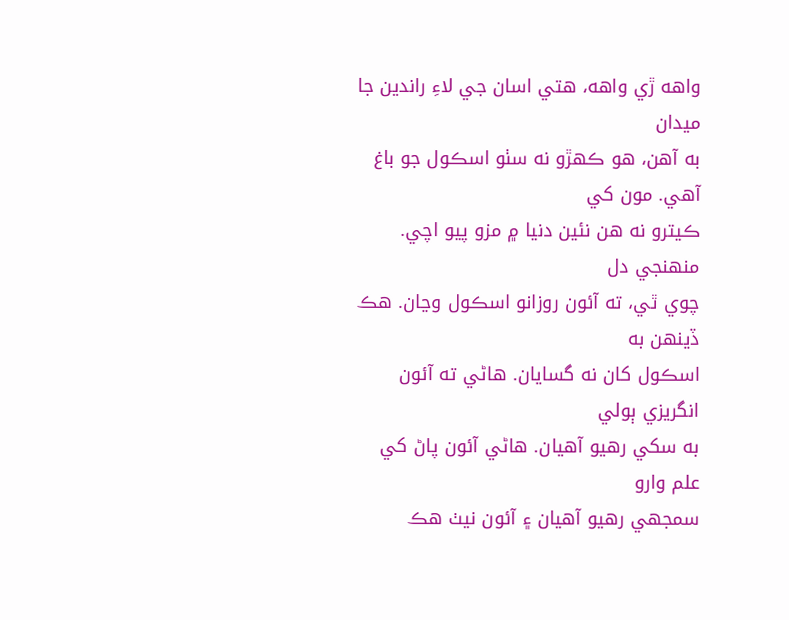واهه ڙي واهه، هتي اسان جي لاءِ راندين جا ميدان
به آهن، هو ڪهڙو نه سٺو اسڪول جو باغ آهي. مون کي
ڪيترو نه هن نئين دنيا ۾ مزو پيو اچي. منهنجي دل
چوي ٿي، ته آئون روزانو اسڪول وڃان. هڪ ڏينهن به
اسڪول کان نه گسايان. هاڻي ته آئون انگريزي ٻولي
به سکي رهيو آهيان. هاڻي آئون پاڻ کي علم وارو
سمجهي رهيو آهيان ۽ آئون نيٺ هڪ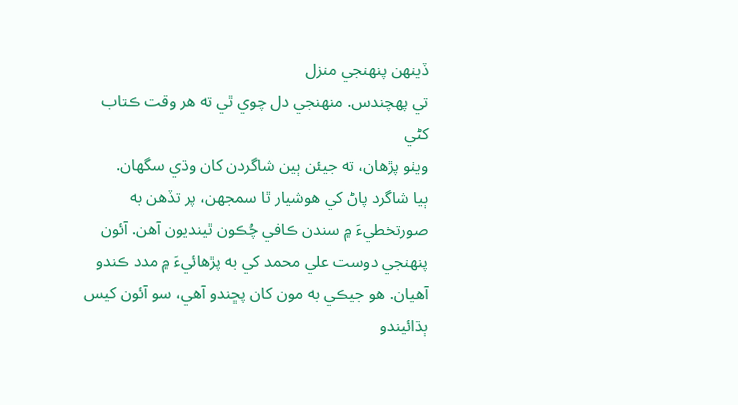ڏينهن پنهنجي منزل
تي پهچندس. منهنجي دل چوي ٿي ته هر وقت ڪتاب کڻي
ويٺو پڙهان، ته جيئن ٻين شاگردن کان وڌي سگهان.
ٻيا شاگرد پاڻ کي هوشيار ٿا سمجهن، پر تڏهن به
صورتخطيءَ ۾ سندن ڪافي چُڪون ٿينديون آهن. آئون
پنهنجي دوست علي محمد کي به پڙهائيءَ ۾ مدد ڪندو
آهيان. هو جيڪي به مون کان پڇندو آهي، سو آئون کيس
ٻڌائيندو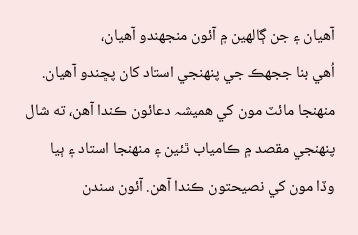آهيان ۽ جن ڳالهين ۾ آئون منجهندو آهيان،
اُهي بنا ججهڪ جي پنهنجي استاد کان پڇندو آهيان.
منهنجا مائٽ مون کي هميشہ دعائون ڪندا آهن، ته شال
پنهنجي مقصد ۾ ڪامياب ٿئين ۽ منهنجا استاد ۽ ٻيا
وڏا مون کي نصيحتون ڪندا آهن. آئون سندن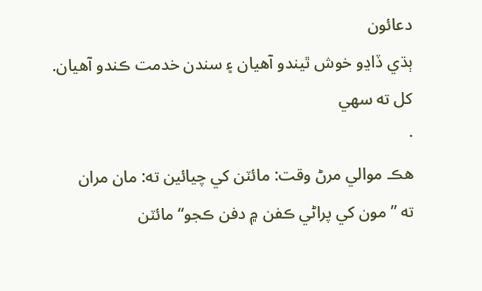دعائون
ٻڌي ڏاڍو خوش ٿيندو آهيان ۽ سندن خدمت ڪندو آهيان.
کل ته سهي
·
هڪ موالي مرڻ وقت: مائٽن کي چيائين ته: مان مران
ته ”مون کي پراڻي ڪفن ۾ دفن ڪجو“ مائٽن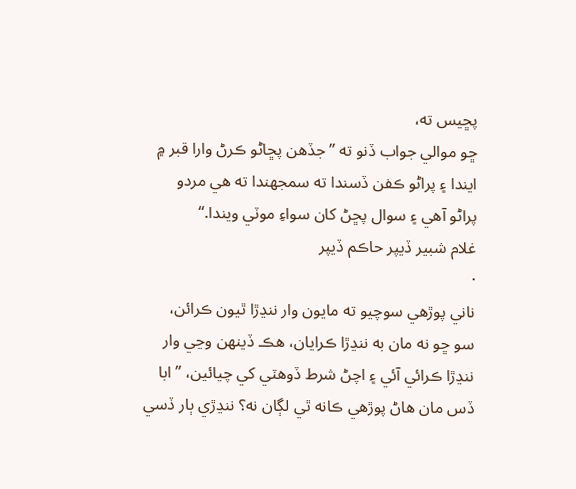پڇيس ته،
ڇو موالي جواب ڏنو ته ”جڏهن پڇاڻو ڪرڻ وارا قبر ۾
ايندا ۽ پراڻو ڪفن ڏسندا ته سمجهندا ته هي مردو
پراڻو آهي ۽ سوال پڇڻ کان سواءِ موٽي ويندا.“
غلام شبير ڏيپر حاڪم ڏيپر
·
ناني پوڙهي سوچيو ته مايون وار ننڍڙا ٿيون ڪرائن،
سو ڇو نه مان به ننڍڙا ڪرايان، هڪ ڏينهن وڃي وار
ننڍڙا ڪرائي آئي ۽ اچڻ شرط ڏوهٽي کي چيائين، ”ابا
ڏس مان هاڻ پوڙهي ڪانه ٿي لڳان نه؟ ننڍڙي ٻار ڏسي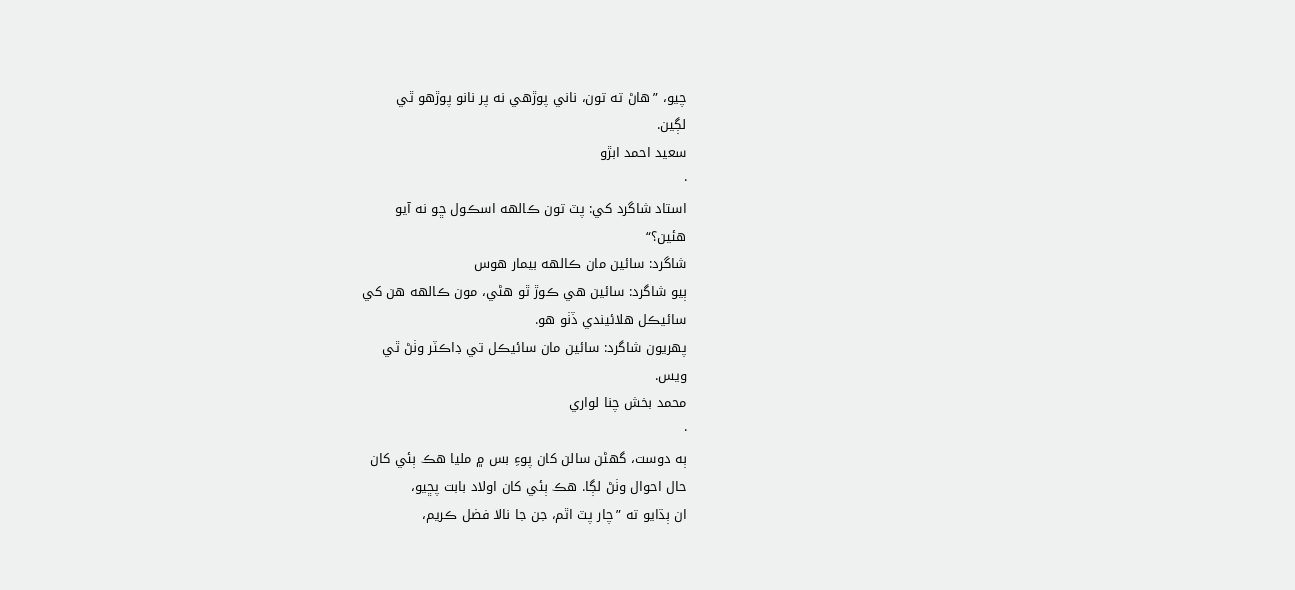چيو، ”هاڻ ته تون، ناني پوڙهي نه پر نانو پوڙهو ٿي
لڳين.
سعيد احمد ابڙو
·
استاد شاگرد کي: پٽ تون ڪالهه اسڪول ڇو نه آيو
هئين؟“
شاگرد: سائين مان ڪالهه بيمار هوس
ٻيو شاگرد: سائين هي ڪوڙ ٿو هڻي، مون ڪالهه هن کي
سائيڪل هلائيندي ڏٺو هو.
پهريون شاگرد: سائين مان سائيڪل تي ڊاڪٽر وٺڻ ٿي
ويس.
محمد بخش چنا لواري
·
ٻه دوست، گهڻن سالن کان پوءِ بس ۾ مليا هڪ ٻئي کان
حال احوال وٺڻ لڳا. هڪ ٻئي کان اولاد بابت پڇيو،
ان ٻڌايو ته ”چار پٽ اٿم، جن جا نالا فضل ڪريم،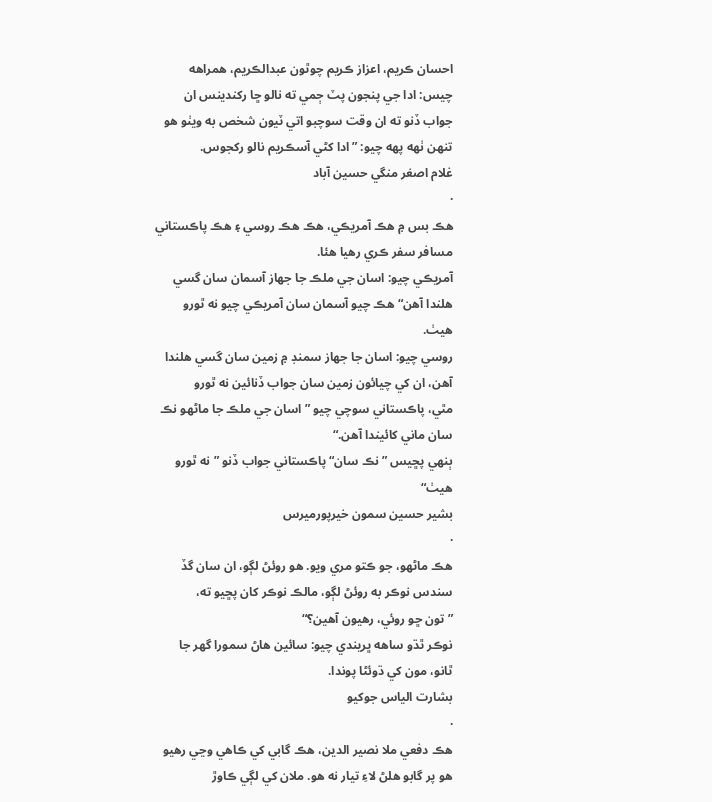احسان ڪريم، اعزاز ڪريم چوٿون عبدالڪريم، همراهه
چيس: ادا جي پنجون پٽ ڄمي ته نالو ڇا رکندينس ان
جواب ڏنو ته ان وقت سوچبو اتي ٽيون شخص به ويٺو هو
تنهن ٺهه پهه چيو: ”ادا کڻي آسڪريم نالو رکجوس.
غلام اصغر منگي حسين آباد
·
هڪ بس ۾ هڪ آمريڪي، هڪ هڪ روسي ۽ هڪ پاڪستاني
مسافر سفر ڪري رهيا هئا.
آمريڪي چيو: اسان جي ملڪ جا جهاز آسمان سان گسي
هلندا آهن“ هڪ چيو آسمان سان آمريڪي چيو نه ٿورو
هيٺ.
روسي چيو: اسان جا جهاز سمنڊ ۾ زمين سان گسي هلندا
آهن، ان کي چيائون زمين سان جواب ڏنائين نه ٿورو
مٿي، پاڪستاني سوچي چيو ”اسان جي ملڪ جا ماڻهو نڪ
سان ماني کائيندا آهن.“
ٻنهي پڇيس ”نڪ سان“ پاڪستاني جواب ڏنو ”نه ٿورو
هيٺ“
بشير حسين سمون خيرپورميرس
·
هڪ ماڻهو، جو ڪتو مري ويو. هو روئڻ لڳو، ان سان گڏ
سندس نوڪر به روئڻ لڳو، مالڪ نوڪر کان پڇيو ته،
”تون ڇو روئي، رهيون آهين؟“
نوڪر ٿڌو ساهه ڀريندي چيو: سائين هاڻ سمورا گهر جا
ٿانو، مون کي ڌوئڻا پوندا.
بشارت الياس جوکيو
·
هڪ دفعي ملا نصير الدين، هڪ گابي کي ڪاهي وڃي رهيو
هو پر گابو هلڻ لاءِ تيار نه هو. ملان کي لڳي ڪاوڙ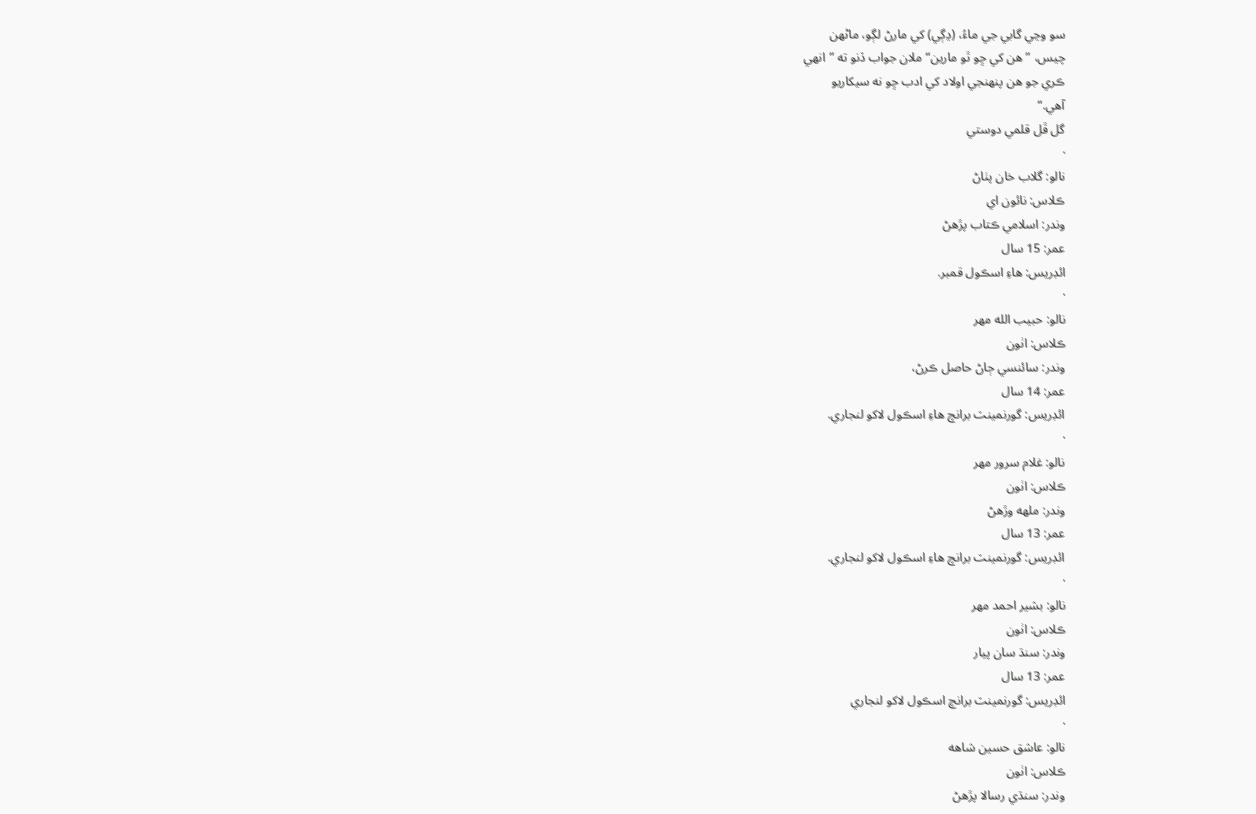سو وڃي گابي جي ماءُ، (ڍڳي) کي مارڻ لڳو، ماڻهن
چيس، ”هن کي ڇو ٿو مارين“ ملان جواب ڏنو ته ”انهي
ڪري جو هن پنهنجي اولاد کي ادب ڇو نه سيکاريو
آهي.“
گل ڦل قلمي دوستي
·
نالو: گلاب خان پٺاڻ
ڪلاس: نائون اي
وندر: اسلامي ڪتاب پڙهڻ
عمر: 15 سال
ائڊريس: هاءِ اسڪول قمبر.
·
نالو: حبيب الله مهر
ڪلاس: اٺون
وندر: سائنسي ڄاڻ حاصل ڪرڻ،
عمر: 14 سال
ائڊريس: گورنمينٽ برانچ هاءِ اسڪول لاکو لنجاري.
·
نالو: غلام سرور مهر
ڪلاس: اٺون
وندر: ملهه وڙهڻ
عمر: 13 سال
ائڊريس: گورنمينٽ برانچ هاءِ اسڪول لاکو لنجاري.
·
نالو: بشير احمد مهر
ڪلاس: اٺون
وندر: سنڌ سان پيار
عمر: 13 سال
ائڊريس: گورنمينٽ برانچ اسڪول لاکو لنجاري
·
نالو: عاشق حسين شاهه
ڪلاس: اٺون
وندر: سنڌي رسالا پڙهڻ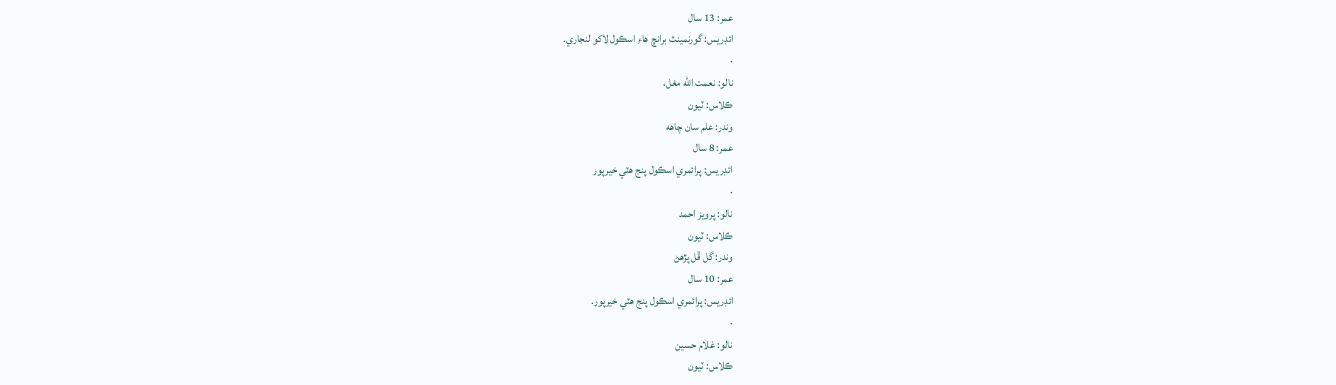عمر: 13 سال
ائڊريس: گورنمينٽ برانچ هاءِ اسڪول لاکو لنجاري.
·
نالو: نعمت الله مغل،
ڪلاس: ٽيون
وندر: علم سان چاهه
عمر: 8 سال
ائڊريس: پرائمري اسڪول پنج هٽي خيرپور
·
نالو: پرويز احمد
ڪلاس: ٽيون
وندر: گل ڦل پڙهڻ
عمر: 10 سال
ائڊريس: پرائمري اسڪول پنج هٽي خيرپور.
·
نالو: غلام حسين
ڪلاس: ٽيون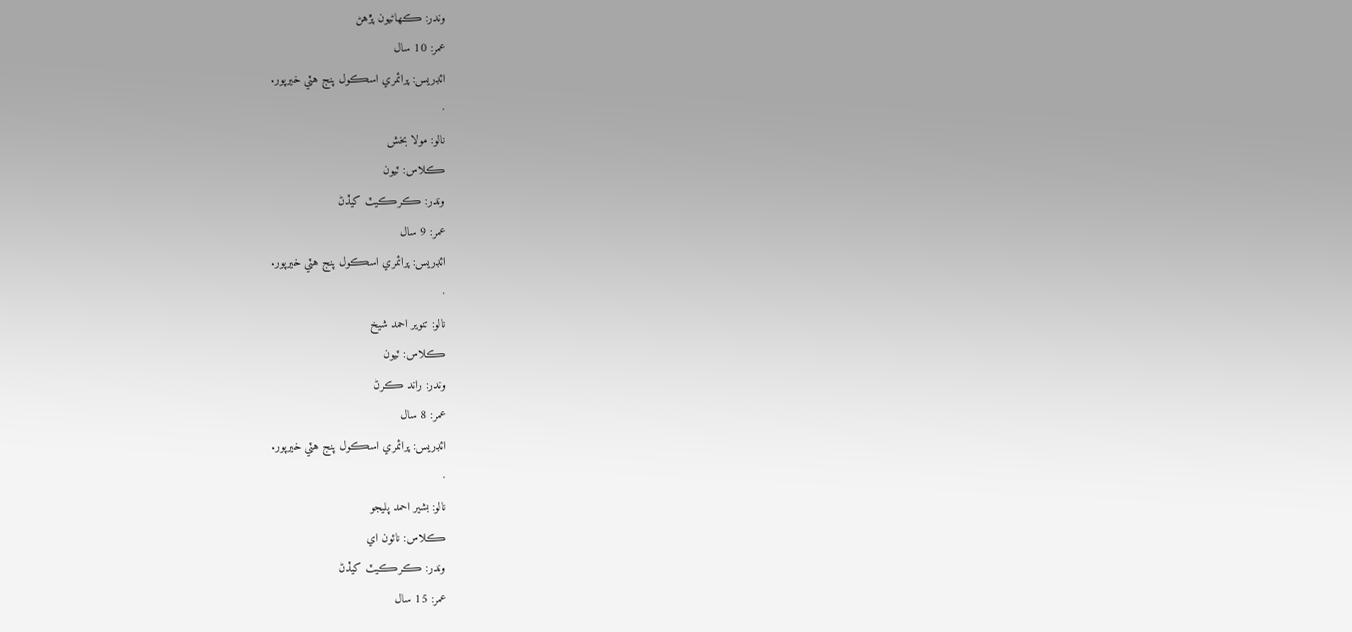وندر: ڪهاڻيون پڙهڻ
عمر: 10 سال
ائڊريس: پرائمري اسڪول پنج هٽي خيرپور.
·
نالو: مولا بخش
ڪلاس: ٽيون
وندر: ڪرڪيٽ کيڏڻ
عمر: 9 سال
ائڊريس: پرائمري اسڪول پنج هٽي خيرپور.
·
نالو: تنوير احمد شيخ
ڪلاس: ٽيون
وندر: راند ڪرڻ
عمر: 8 سال
ائڊريس: پرائمري اسڪول پنج هٽي خيرپور.
·
نالو: بشير احمد پليجو
ڪلاس: نائون اي
وندر: ڪرڪيٽ کيڏڻ
عمر: 15 سال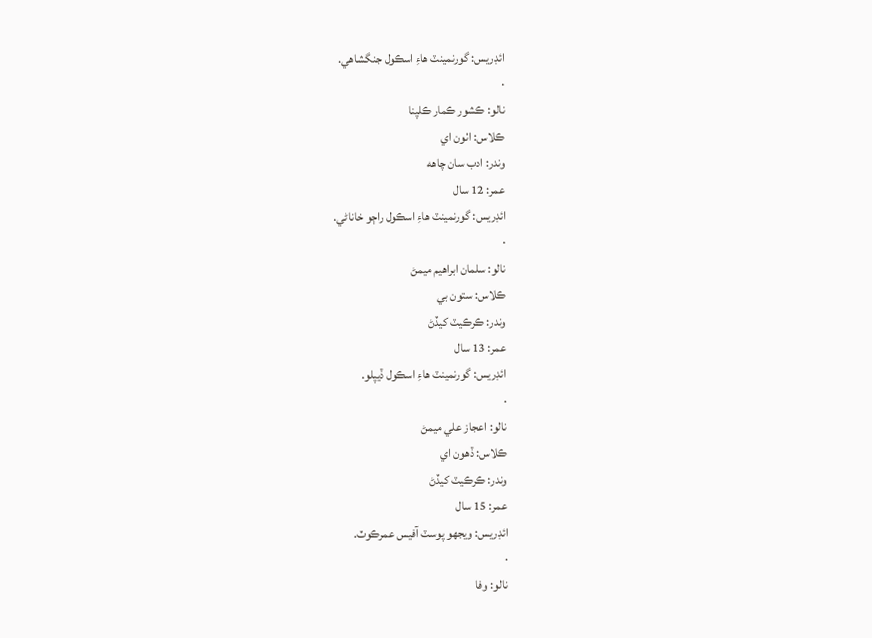ائڊريس: گورنمينٽ هاءِ اسڪول جنگشاهي.
·
نالو: ڪشور ڪمار ڪلپنا
ڪلاس: اٺون اي
وندر: ادب سان چاهه
عمر: 12 سال
ائڊريس: گورنمينٽ هاءِ اسڪول راڄو خاناڻي.
·
نالو: سلمان ابراهيم ميمڻ
ڪلاس: ستون بي
وندر: ڪرڪيٽ کيڏڻ
عمر: 13 سال
ائڊريس: گورنمينٽ هاءِ اسڪول ڏيپلو.
·
نالو: اعجاز علي ميمڻ
ڪلاس: ڏهون اي
وندر: ڪرڪيٽ کيڏڻ
عمر: 15 سال
ائڊريس: ويجهو پوسٽ آفيس عمرڪوٽ.
·
نالو: وفا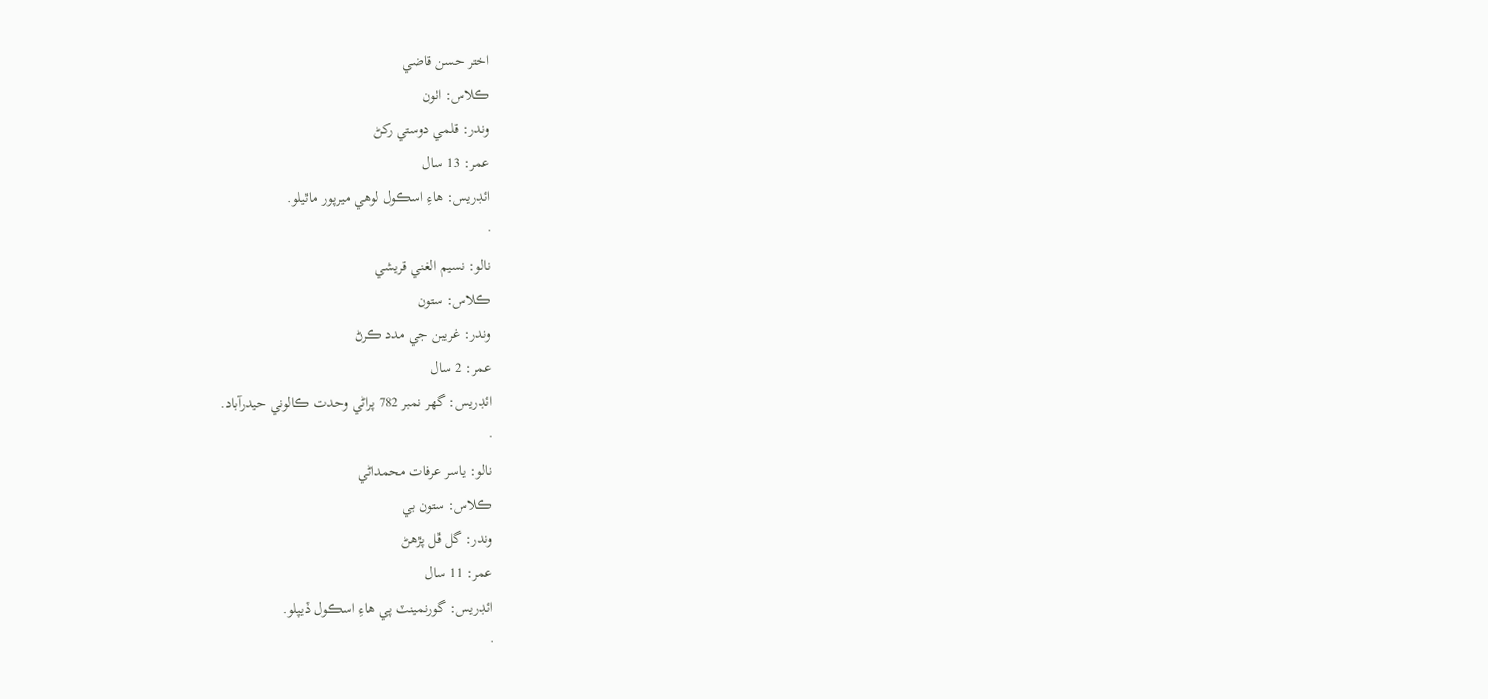اختر حسن قاضي
ڪلاس: اٺون
وندر: قلمي دوستي رکڻ
عمر: 13 سال
ائڊريس: هاءِ اسڪول لوهي ميرپور ماٿيلو.
·
نالو: نسيم الغني قريشي
ڪلاس: ستون
وندر: غريبن جي مدد ڪرڻ
عمر: 2 سال
ائڊريس: گهر نمبر 782 پراڻي وحدت ڪالوني حيدرآباد.
·
نالو: ياسر عرفات محمداڻي
ڪلاس: ستون بي
وندر: گل ڦل پڙهڻ
عمر: 11 سال
ائڊريس: گورنمينٽ پي هاءِ اسڪول ڏيپلو.
·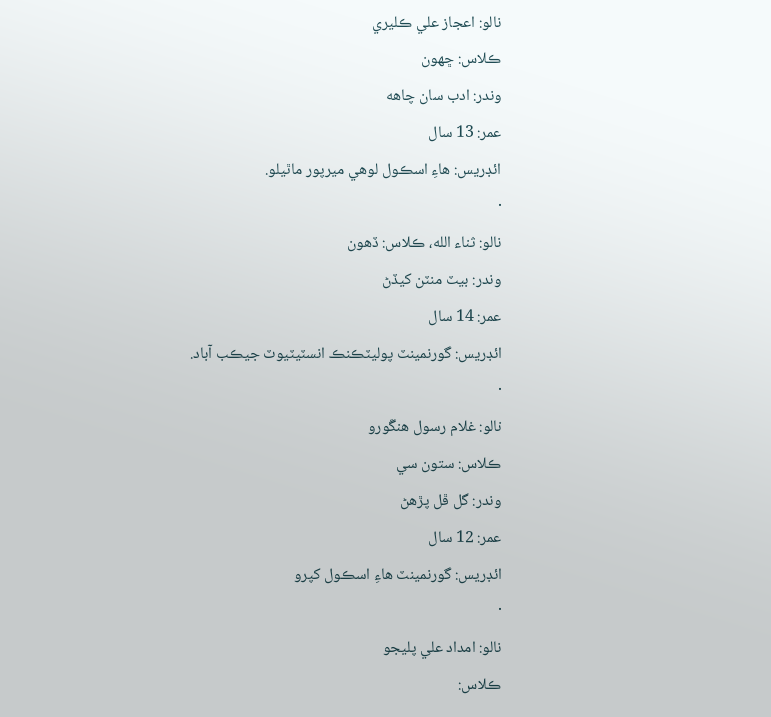نالو: اعجاز علي ڪليري
ڪلاس: ڇهون
وندر: ادب سان چاهه
عمر: 13 سال
ائڊريس: هاءِ اسڪول لوهي ميرپور ماٿيلو.
·
نالو: ثناء الله، ڪلاس: ڏهون
وندر: بيٽ منٽن کيڏڻ
عمر: 14 سال
ائڊريس: گورنمينٽ پوليٽڪنڪ انسٽيٽيوٽ جيڪب آباد.
·
نالو: غلام رسول هنڱورو
ڪلاس: ستون سي
وندر: گل ڦل پڙهڻ
عمر: 12 سال
ائڊريس: گورنمينٽ هاءِ اسڪول کپرو
·
نالو: امداد علي پليجو
ڪلاس: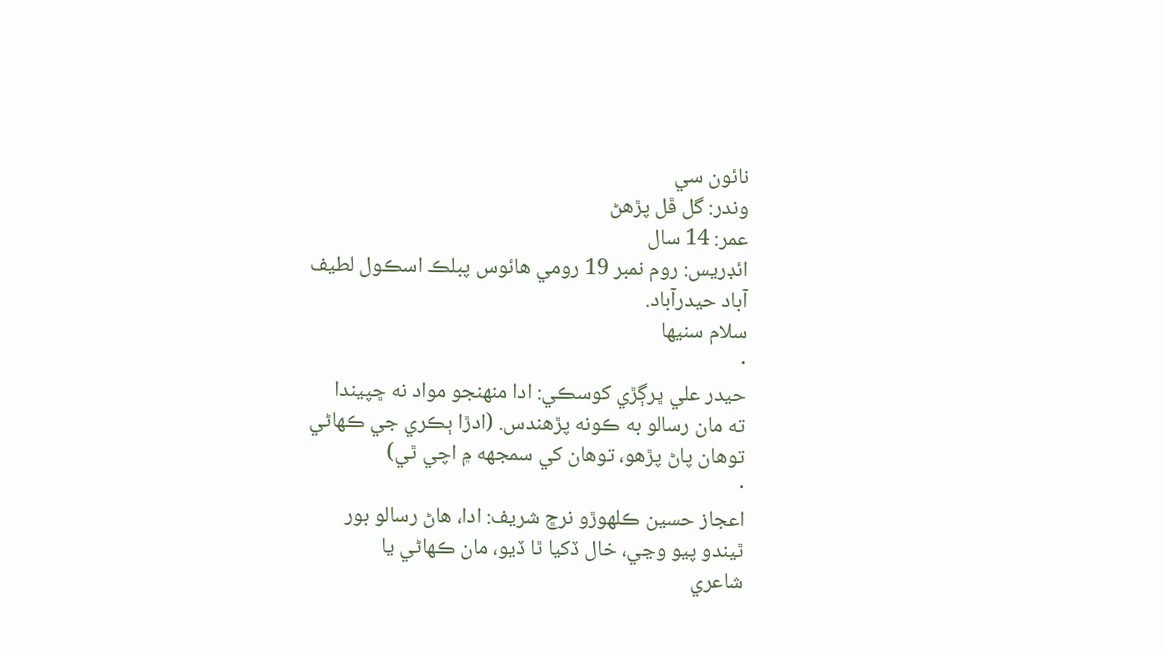نائون سي
وندر: گل ڦل پڙهڻ
عمر: 14 سال
ائڊريس: روم نمبر 19 رومي هائوس پبلڪ اسڪول لطيف
آباد حيدرآباد.
سلام سنيها
·
حيدر علي ڀرڳڙي کوسڪي: ادا منهنجو مواد نه ڇپيندا
ته مان رسالو به ڪونه پڙهندس. (ادڙا ٻڪري جي ڪهاڻي
توهان پاڻ پڙهو، توهان کي سمجهه ۾ اچي ٿي)
·
اعجاز حسين ڪلهوڙو نرڇ شريف: ادا، هاڻ رسالو بور
ٿيندو پيو وڃي، خال ڏکيا ٿا ڏيو، مان ڪهاڻي يا
شاعري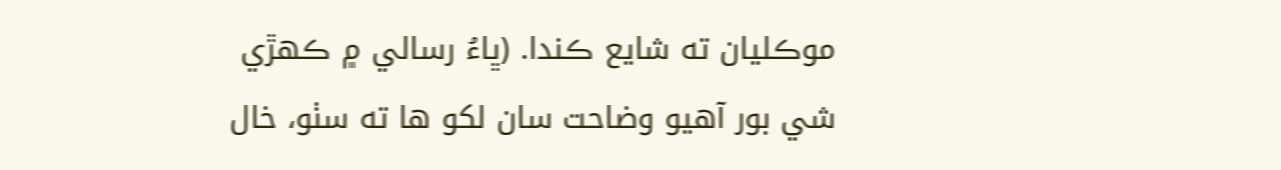موڪليان ته شايع ڪندا. (ڀاءُ رسالي ۾ ڪهڙي
شي بور آهيو وضاحت سان لکو ها ته سٺو، خال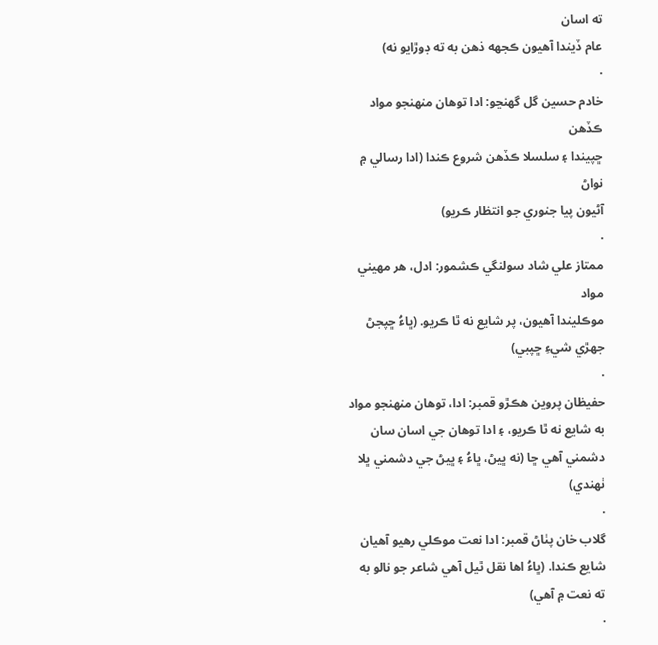ته اسان
عام ڏيندا آهيون ڪجهه ذهن به ته ڊوڙايو نه)
·
خادم حسين گل گهنڃو: ادا توهان منهنجو مواد ڪڏهن
ڇپيندا ۽ سلسلا ڪڏهن شروع ڪندا (ادا رسالي ۾ نواڻ
آڻيون پيا جنوري جو انتظار ڪريو)
·
ممتاز علي شاد سولنگي ڪشمور: ادل، هر مهيني مواد
موڪليندا آهيون، پر شايع نه ٿا ڪريو. (ڀاءُ ڇپجڻ
جهڙي شيءِ ڇپبي)
·
حفيظان پروين هڪڙو قمبر: ادا، توهان منهنجو مواد
به شايع نه ٿا ڪريو، ۽ ادا توهان جي اسان سان
دشمني آهي ڇا (نه ڀيڻ، ڀاءُ ۽ ڀيڻ جي دشمني ڀلا
ٺهندي)
·
گلاب خان پٺاڻ قمبر: ادا نعت موڪلي رهيو آهيان
شايع ڪندا. (ڀاءُ اها نقل ٿيل آهي شاعر جو نالو به
ته نعت ۾ آهي)
·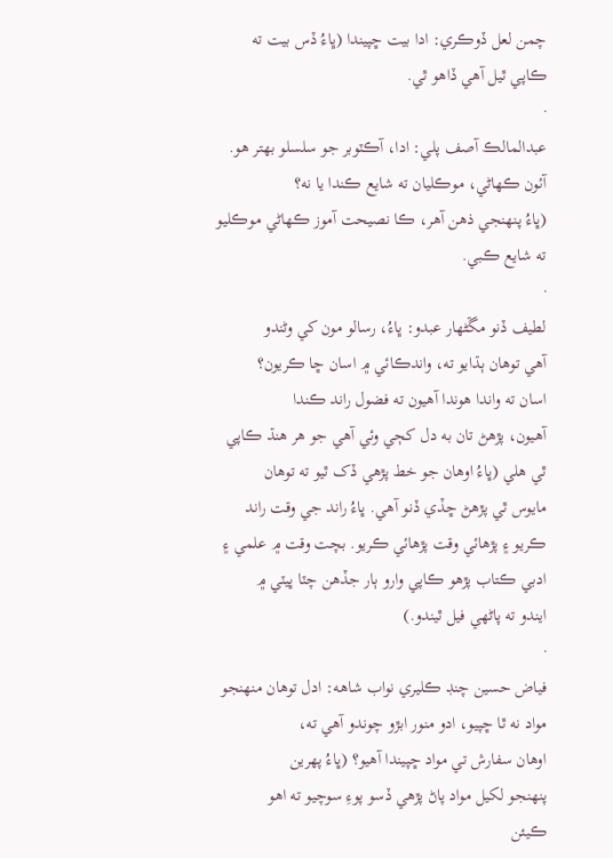چمن لعل ڏوڪري: ادا بيت ڇپيندا (ڀاءُ ڏس بيت ته
ڪاپي ٿيل آهي ڏاهو ٿي.
·
عبدالمالڪ آصف پلي: ادا، آڪٽوبر جو سلسلو بهتر هو.
آئون ڪهاڻي، موڪليان ته شايع ڪندا يا نه؟
(ڀاءُ پنهنجي ذهن آهر، ڪا نصيحت آموز ڪهاڻي موڪليو
ته شايع ڪبي.
·
لطيف ڏنو مڱڻهار عبدو: ڀاءُ، رسالو مون کي وڻندو
آهي توهان ٻڌايو ته، واندڪائي ۾ اسان ڇا ڪريون؟
اسان ته واندا هوندا آهيون ته فضول راند ڪندا
آهيون، پڙهڻ تان به دل کڄي وئي آهي جو هر هنڌ ڪاپي
ٿي هلي (ڀاءُ اوهان جو خط پڙهي ڏک ٿيو ته توهان
مايوس ٿي پڙهڻ ڇڏي ڏنو آهي. ڀاءُ راند جي وقت راند
ڪريو ۽ پڙهائي وقت پڙهائي ڪريو. بچت وقت ۾ علمي ۽
ادبي ڪتاب پڙهو ڪاپي وارو ٻار جڏهن چٽا ڀيٽي ۾
ايندو ته پاڻهي فيل ٿيندو.)
·
فياض حسين چنڊ ڪليري نواب شاهه: ادل توهان منهنجو
مواد نه ٿا ڇپيو، ادو منور ابڙو چوندو آهي ته،
اوهان سفارش تي مواد ڇپيندا آهيو؟ (ڀاءُ پهرين
پنهنجو لکيل مواد پاڻ پڙهي ڏسو پوءِ سوچيو ته اهو
ڪيئن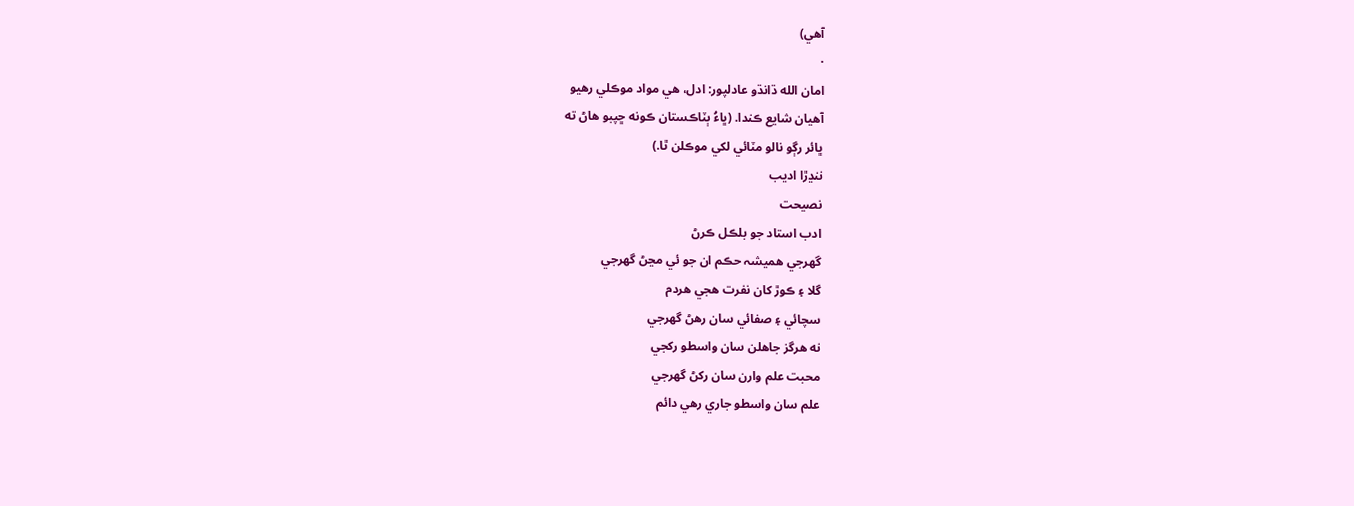آهي)
·
امان الله ڌانڌو عادلپور: ادل، هي مواد موڪلي رهيو
آهيان شايع ڪندا. (ڀاءُ ٻٽاڪستان ڪونه ڇپبو هاڻ ته
ڀائر رڳو نالو مٽائي لکي موڪلن ٿا.)
ننڍڙا اديب
نصيحت
ادب استاد جو بلڪل ڪرڻ
گهرجي هميشہ حڪم ان جو ئي مڃڻ گهرجي
گلا ۽ ڪوڙ کان نفرت هجي هردم
سچائي ۽ صفائي سان رهڻ گهرجي
نه هرگز جاهلن سان واسطو رکجي
محبت علم وارن سان رکڻ گهرجي
علم سان واسطو جاري رهي دائم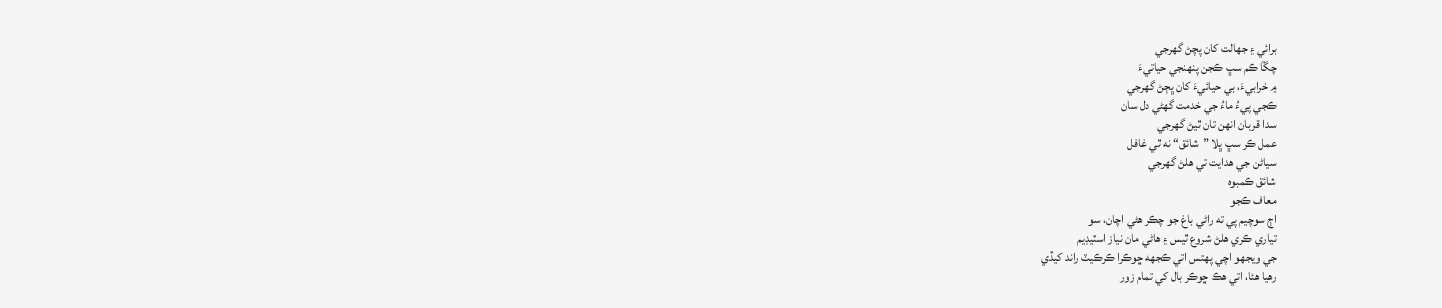برائي ۽ جهالت کان پچڻ گهرجي
چڱا ڪم سڀ ڪجن پنهنجي حياتيءَ
۾ خرابيءَ، بي حيائيءَ کان ڀڄڻ گهرجي
ڪجي پيءُ ماءُ جي خدمت گهڻي دل سان
سدا قربان انهن تان ٿيڻ گهرجي
عمل ڪر سڀ ڀلا ”شائق“ نه ٿي غافل
سياڻن جي هدايت تي هلڻ گهرجي
شائق ڪمبوه
معاف ڪجو
اڄ سوچيم پي ته راڻي باغ جو چڪر هڻي اچان، سو
تياري ڪري هلڻ شروع ٿيس ۽ هاڻي مان نياز اسٽيڊيم
جي ويجهو اچي پهتس اتي ڪجهه ڇوڪرا ڪرڪيٽ راند کيڏي
رهيا هئا، اتي هڪ ڇوڪر بال کي تمام زور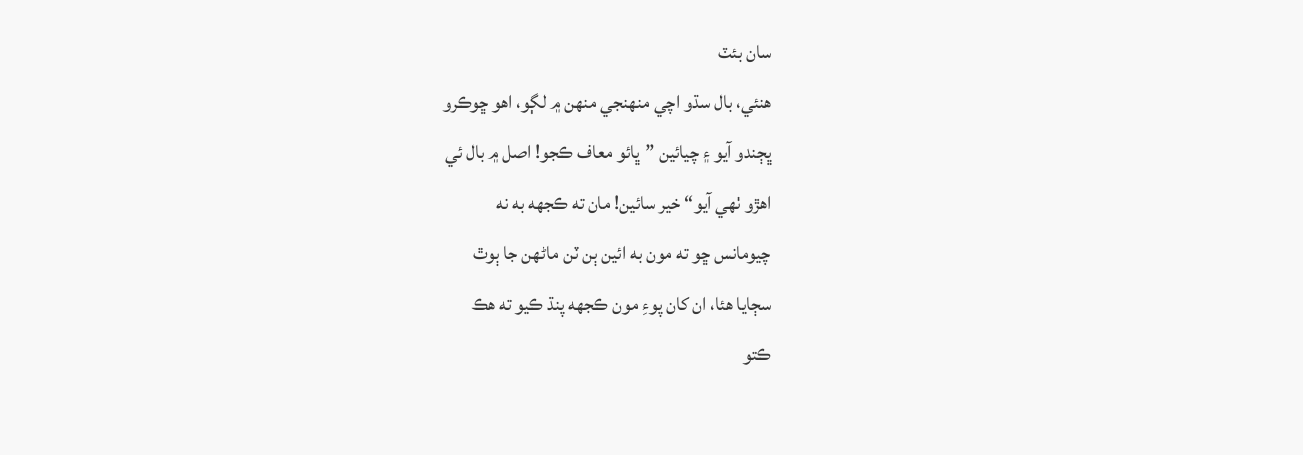سان بئٽ
هنئي، بال سڌو اچي منهنجي منهن ۾ لڳو، اهو ڇوڪرو
ڀڄندو آيو ۽ چيائين ”ڀائو معاف ڪجو! اصل ۾ بال ئي
اهڙو ٺهي آيو“ خير سائين! مان ته ڪجهه به نه
چيومانس ڇو ته مون به ائين ٻن ٽن ماڻهن جا ٻوٿ
سڄايا هئا، ان کان پوءِ مون ڪجهه پنڌ ڪيو ته هڪ
ڪتو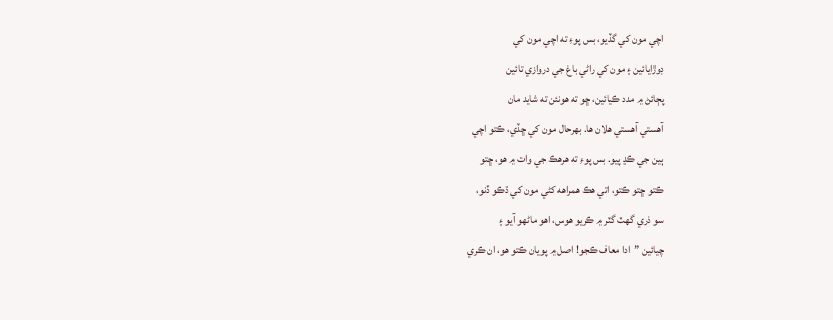اچي مون کي گڏيو، بس پوءِ ته اچي مون کي
ڊوڙايائين ۽ مون کي راڻي باغ جي دروازي تائين
پڄائڻ ۾ مدد ڪيائين، ڇو ته هونئن ته شايد مان
آهستي آهستي هلان ها. بهرحال مون کي ڇڏي، ڪتو اچي
ٻين جي ڪڍ پيو. بس پوءِ ته هرهڪ جي وات ۾ هو، ڇتو
ڪتو ڇتو ڪتو، اتي هڪ همراهه کڻي مون کي ڌڪو ڏنو،
سو ذري گهٽ گٽر ۾ ڪريو هوس، اهو ماڻهو آيو ۽
چيائين ”ادا معاف ڪجو! اصل ۾ پويان ڪتو هو، ان ڪري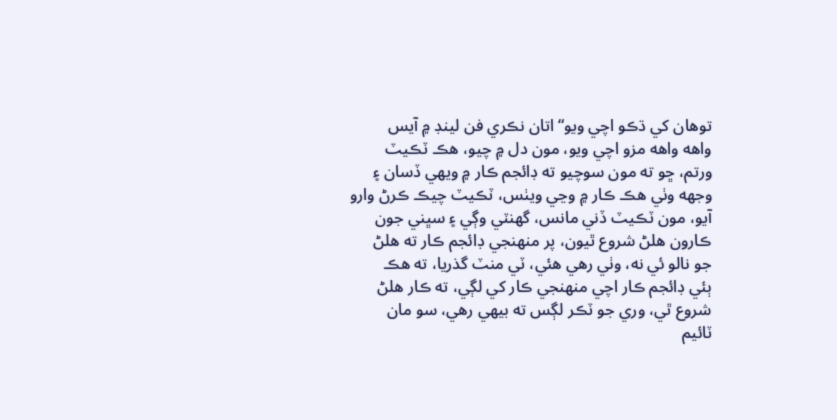توهان کي ڌڪو اچي ويو“ اتان نڪري فن لينڊ ۾ آيس
واهه واهه مزو اچي ويو، مون دل ۾ چيو، هڪ ٽڪيٽ
ورتم، ڇو ته مون سوچيو ته ڊائجم ڪار ۾ ويهي ڏسان ۽
وجهه وٺي هڪ ڪار ۾ وڃي ويٺس، ٽڪيٽ چيڪ ڪرڻ وارو
آيو، مون ٽڪيٽ ڏني مانس، گهنٽي وڳي ۽ سڀني جون
ڪارون هلڻ شروع ٿيون، پر منهنجي ڊائجم ڪار ته هلڻ
جو نالو ئي نه، وٺي رهي هئي، ٽي منٽ گذريا، ته هڪ
ٻئي ڊائجم ڪار اچي منهنجي ڪار کي لڳي، ته ڪار هلڻ
شروع ٿي، وري جو ٽڪر لڳس ته بيهي رهي، سو مان
ٽائيم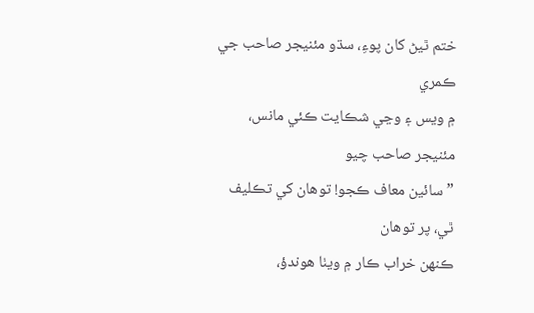ختم ٿيڻ کان پوءِ، سڌو مئنيجر صاحب جي ڪمري
۾ ويس ۽ وڃي شڪايت ڪئي مانس، مئنيجر صاحب چيو
”سائين معاف ڪجو! توهان کي تڪليف ٿي، پر توهان
ڪنهن خراب ڪار ۾ ويٺا هوندؤ،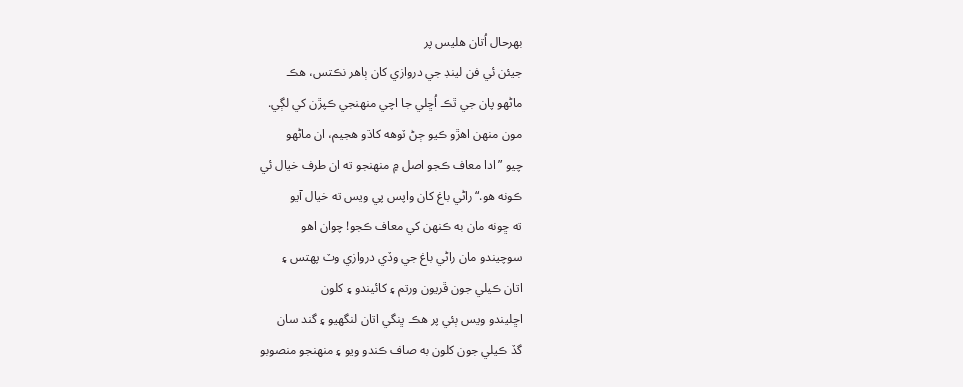بهرحال اُتان هليس پر
جيئن ئي فن لينڊ جي دروازي کان ٻاهر نڪتس، هڪ
ماڻهو پان جي ٿڪ اُڇلي جا اچي منهنجي ڪپڙن کي لڳي.
مون منهن اهڙو ڪيو ڄڻ ٽوهه کاڌو هجيم، ان ماڻهو
چيو ”ادا معاف ڪجو اصل ۾ منهنجو ته ان طرف خيال ئي
ڪونه هو.“ راڻي باغ کان واپس پي ويس ته خيال آيو
ته ڇونه مان به ڪنهن کي معاف ڪجو! چوان اهو
سوچيندو مان راڻي باغ جي وڏي دروازي وٽ پهتس ۽
اتان ڪيلي جون ڦريون ورتم ۽ کائيندو ۽ کلون
اڇليندو ويس ٻئي پر هڪ ڀنگي اتان لنگهيو ۽ گند سان
گڏ ڪيلي جون کلون به صاف ڪندو ويو ۽ منهنجو منصوبو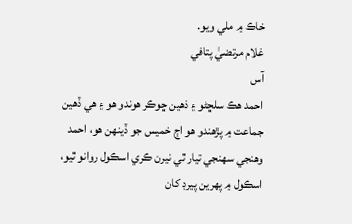خاڪ ۾ ملي ويو.
غلام مرتضيٰ پتافي
آس
احمد هڪ سلڇڻو ۽ ذهين ڇوڪر هوندو هو ۽ هي ڏهين
جماعت ۾ پڙهندو هو اڄ خميس جو ڏينهن هو، احمد
وهنجي سهنجي تيار ٿي نيرن ڪري اسڪول روانو ٿيو،
اسڪول ۾ پهرين پيرڊ کان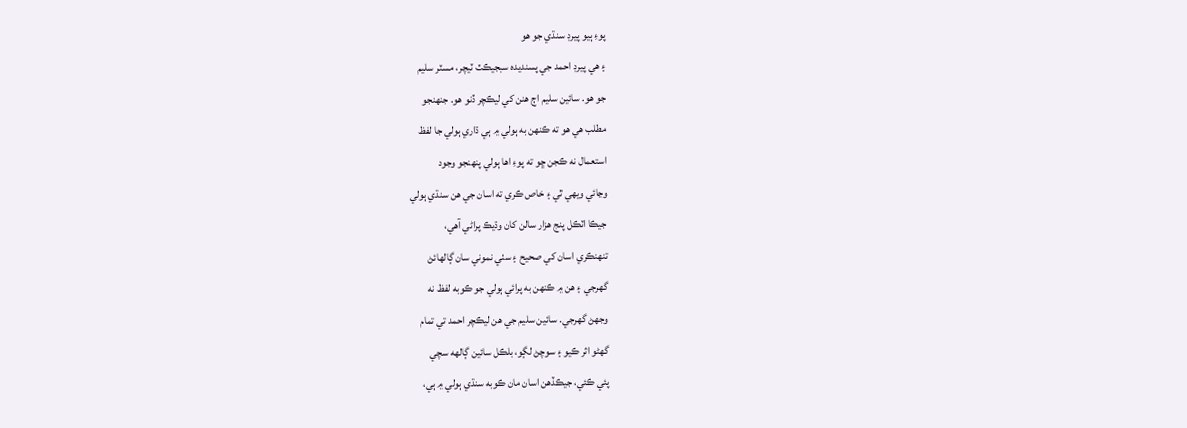پوءِ ٻيو پيرڊ سنڌي جو هو
۽ هي پيرڊ احمد جي پسنديده سبجيڪٽ ٽيچر، مسٽر سليم
جو هو. سائين سليم اڄ هنن کي ليڪچر ڏنو هو. جنهنجو
مطلب هي هو ته ڪنهن به ٻولي ۾ ٻي ڌاري ٻولي جا لفظ
استعمال نه ڪجن ڇو ته پوءِ اها ٻولي پنهنجو وجود
وڃائي ويهي ٿي ۽ خاص ڪري ته اسان جي هن سنڌي ٻولي
جيڪا اٽڪل پنج هزار سالن کان وڌيڪ پراڻي آهي،
تنهنڪري اسان کي صحيح ۽ سٺي نموني سان ڳالهائڻ
گهرجي ۽ هن ۾ ڪنهن به پرائي ٻولي جو ڪوبه لفظ نه
وجهڻ گهرجي. سائين سليم جي هن ليڪچر احمد تي تمام
گهڻو اثر ڪيو ۽ سوچڻ لڳو، بلڪل سائين ڳالهه سچي
پئي ڪئي، جيڪڏهن اسان مان ڪوبه سنڌي ٻولي ۾ ٻي،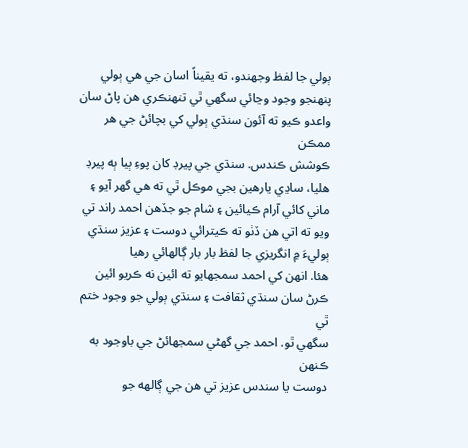ٻولي جا لفظ وجهندو، ته يقيناً اسان جي هي ٻولي
پنهنجو وجود وڃائي سگهي ٿي تنهنڪري هن پاڻ سان
واعدو ڪيو ته آئون سنڌي ٻولي کي بچائڻ جي هر ممڪن
ڪوشش ڪندس. سنڌي جي پيرڊ کان پوءِ ٻيا ٻه پيرڊ
هليا، ساڍي يارهين بجي موڪل ٿي ته هي گهر آيو ۽
ماني کائي آرام ڪيائين ۽ شام جو جڏهن احمد راند تي
ويو ته اتي هن ڏٺو ته ڪيترائي دوست ۽ عزيز سنڌي
ٻوليءَ ۾ انگريزي جا لفظ بار بار ڳالهائي رهيا
هئا. انهن کي احمد سمجهايو ته ائين نه ڪريو ائين
ڪرڻ سان سنڌي ثقافت ۽ سنڌي ٻولي جو وجود ختم ٿي
سگهي ٿو. احمد جي گهڻي سمجهائڻ جي باوجود به ڪنهن
دوست يا سندس عزيز تي هن جي ڳالهه جو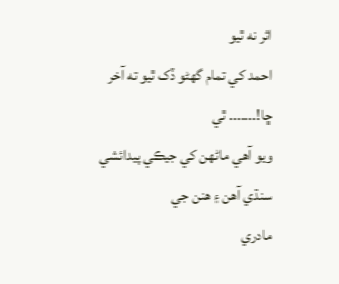اثر نه ٿيو
احمد کي تمام گهڻو ڏک ٿيو ته آخر ڇا!....... ٿي
ويو آهي ماڻهن کي جيڪي پيدائشي سنڌي آهن ۽ هنن جي
مادري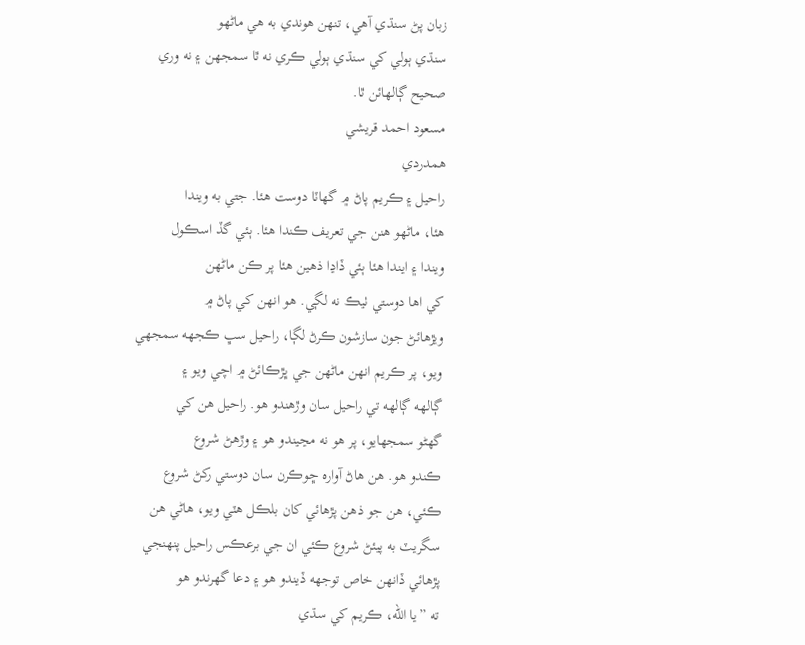زبان پڻ سنڌي آهي، تنهن هوندي به هي ماڻهو
سنڌي ٻولي کي سنڌي ٻولي ڪري نه ٿا سمجهن ۽ نه وري
صحيح ڳالهائن ٿا.
مسعود احمد قريشي
همدردي
راحيل ۽ ڪريم پاڻ ۾ گهاٽا دوست هئا. جتي به ويندا
هئا، ماڻهو هنن جي تعريف ڪندا هئا. ٻئي گڏ اسڪول
ويندا ۽ ايندا هئا ٻئي ڏاڍا ذهين هئا پر ڪن ماڻهن
کي اها دوستي ٺيڪ نه لڳي. هو انهن کي پاڻ ۾
ويڙهائڻ جون سازشون ڪرڻ لڳا، راحيل سڀ ڪجهه سمجهي
ويو، پر ڪريم انهن ماڻهن جي ڀڙڪائڻ ۾ اچي ويو ۽
ڳالهه ڳالهه تي راحيل سان وڙهندو هو. راحيل هن کي
گهڻو سمجهايو، پر هو نه مڃيندو هو ۽ وڙهڻ شروع
ڪندو هو. هن هاڻ آواره ڇوڪرن سان دوستي رکڻ شروع
ڪئي، هن جو ذهن پڙهائي کان بلڪل هٽي ويو، هاڻي هن
سگريٽ به پيئڻ شروع ڪئي ان جي برعڪس راحيل پنهنجي
پڙهائي ڏانهن خاص توجهه ڏيندو هو ۽ دعا گهرندو هو
ته ”يا الله، ڪريم کي سڌي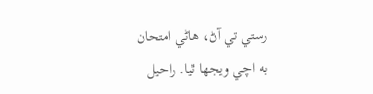رستي تي آڻ، هاڻي امتحان
به اچي ويجها ٿيا. راحيل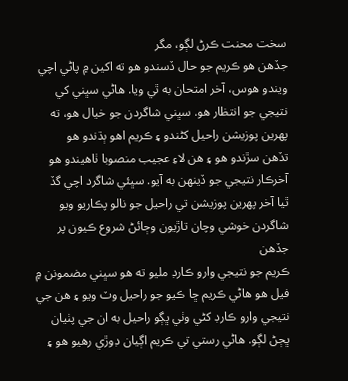سخت محنت ڪرڻ لڳو، مگر
جڏهن هو ڪريم جو حال ڏسندو هو ته اکين ۾ پاڻي اچي
ويندو هوس، آخر امتحان به ٿي ويا. هاڻي سڀني کي
نتيجي جو انتظار هو. سڀني شاگردن جو خيال هو، ته
پهرين پوزيشن راحيل کڻندو ۽ ڪريم اهو ٻڌندو هو
تڏهن سڙندو هو ۽ هن لاءِ عجيب منصوبا ٺاهيندو هو
آخرڪار نتيجي جو ڏينهن به آيو. سڀئي شاگرد اچي گڏ
ٿيا آخر پهرين پوزيشن تي راحيل جو نالو پڪاريو ويو
شاگردن خوشي وچان تاڙيون وڄائڻ شروع ڪيون پر جڏهن
ڪريم جو نتيجي وارو ڪارڊ مليو ته هو سڀني مضمونن ۾
فيل هو هاڻي ڪريم ڇا ڪيو جو راحيل وٽ ويو ۽ هن جي
نتيجي وارو ڪارڊ کڻي وٺي ڀڳو راحيل به ان جي پٺيان
ڀڄڻ لڳو. هاڻي رستي تي ڪريم اڳيان ڊوڙي رهيو هو ۽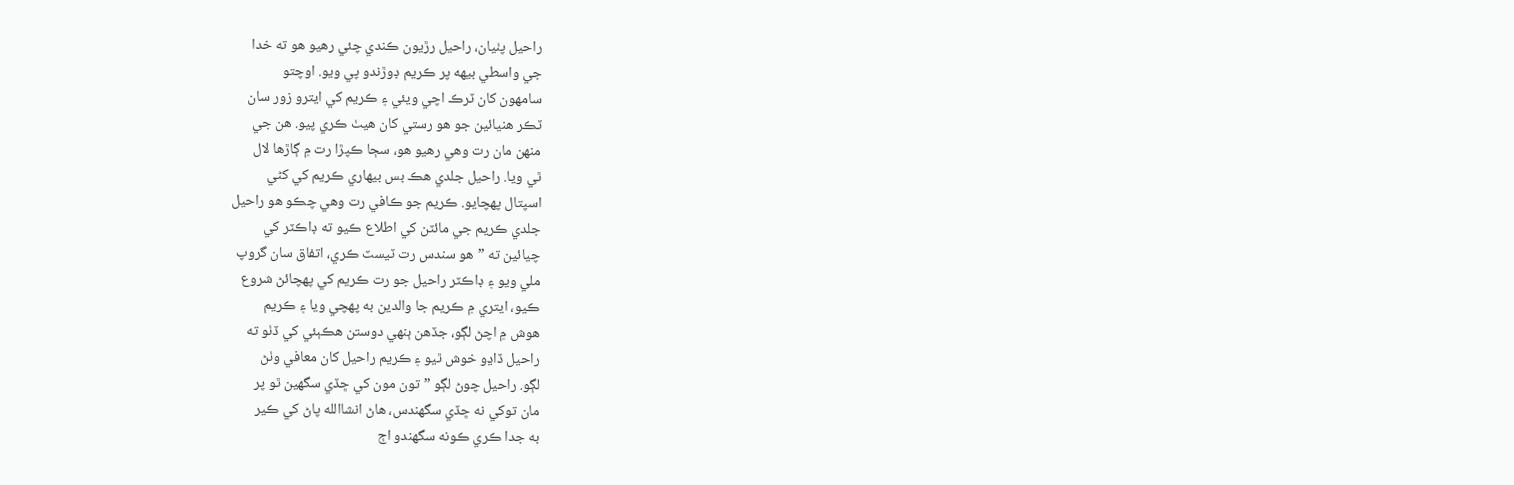راحيل پٺيان، راحيل رڙيون ڪندي چئي رهيو هو ته خدا
جي واسطي بيهه پر ڪريم ڊوڙندو پي ويو. اوچتو
سامهون کان ٽرڪ اچي ويئي ۽ ڪريم کي ايترو زور سان
ٽڪر هنيائين جو هو رستي کان هيٺ ڪري پيو. هن جي
منهن مان رت وهي رهيو هو، سڄا ڪپڙا رت ۾ ڳاڙها لال
ٿي ويا. راحيل جلدي هڪ بس بيهاري ڪريم کي کڻي
اسپتال پهچايو. ڪريم جو ڪافي رت وهي چڪو هو راحيل
جلدي ڪريم جي مائٽن کي اطلاع ڪيو ته ڊاڪٽر کي
چيائين ته ”هو سندس رت ٽيسٽ ڪري، اتفاق سان گروپ
ملي ويو ۽ ڊاڪٽر راحيل جو رت ڪريم کي پهچائڻ شروع
ڪيو، ايتري ۾ ڪريم جا والدين به پهچي ويا ۽ ڪريم
هوش ۾ اچڻ لڳو، جڏهن ٻنهي دوستن هڪٻئي کي ڏٺو ته
راحيل ڏاڍو خوش ٿيو ۽ ڪريم راحيل کان معافي وٺڻ
لڳو. راحيل چوڻ لڳو ”تون مون کي ڇڏي سگهين ٿو پر
مان توکي نه ڇڏي سگهندس، هاڻ انشاالله پاڻ کي ڪير
به جدا ڪري ڪونه سگهندو اڄ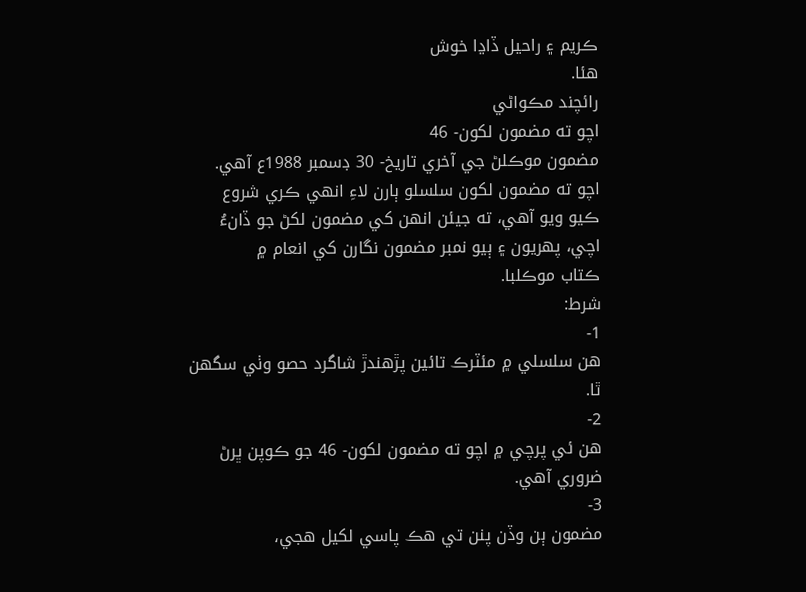ڪريم ۽ راحيل ڏاڍا خوش
هئا.
رائچند مڪواڻي
اچو ته مضمون لکون- 46
مضمون موڪلڻ جي آخري تاريخ- 30 ڊسمبر 1988ع آهي.
اچو ته مضمون لکون سلسلو ٻارن لاءِ انهي ڪري شروع
ڪيو ويو آهي، ته جيئن انهن کي مضمون لکڻ جو ڏانءُ
اچي، پهريون ۽ ٻيو نمبر مضمون نگارن کي انعام ۾
ڪتاب موڪلبا.
شرط:
1-
هن سلسلي ۾ مئٽرڪ تائين پڙهندڙ شاگرد حصو وٺي سگهن
ٿا.
2-
هن ئي پرچي ۾ اچو ته مضمون لکون- 46 جو ڪوپن ڀرڻ
ضروري آهي.
3-
مضمون ٻن وڏن پنن تي هڪ پاسي لکيل هجي،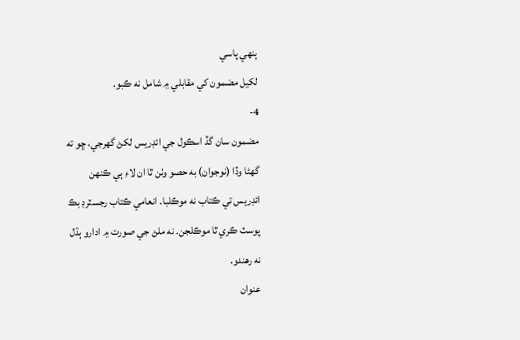ٻنهي پاسي
لکيل مضمون کي مقابلي ۾ شامل نه ڪبو.
4-
مضمون سان گڏ اسڪول جي ائڊريس لکڻ گهرجي، ڇو ته
گهڻا وڏا (نوجوان) به حصو وٺن ٿا ان لاءِ ٻي ڪنهن
ائڊريس تي ڪتاب نه موڪلبا. انعامي ڪتاب رجسٽرڊ بڪ
پوسٽ ڪري ٿا موڪلجن. نه ملڻ جي صورت ۾ ادارو ٻڌل
نه رهندو.
عنوان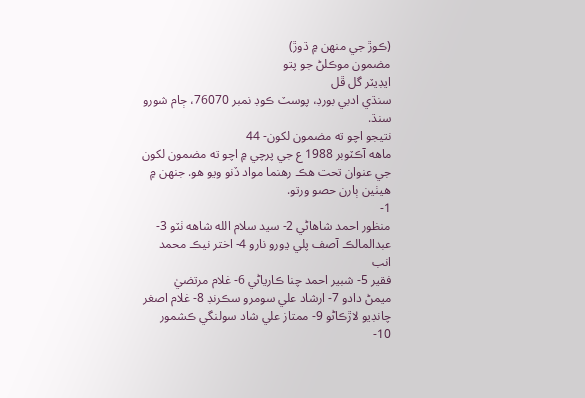(ڪوڙ جي منهن ۾ ڌوڙ)
مضمون موڪلڻ جو پتو
ايڊيٽر گل ڦل
سنڌي ادبي بورڊ، پوسٽ ڪوڊ نمبر 76070، ڄام شورو
سنڌ.
نتيجو اچو ته مضمون لکون- 44
ماهه آڪٽوبر 1988 ع جي پرچي ۾ اچو ته مضمون لکون
جي عنوان تحت هڪ رهنما مواد ڏنو ويو هو. جنهن ۾
هيٺين ٻارن حصو ورتو.
1-
منظور احمد شاهاڻي 2- سيد سلام الله شاهه ٺٽو 3-
عبدالمالڪ آصف پلي ڍورو نارو 4- اختر نيڪ محمد انب
فقير 5- شبير احمد چنا ڪارياڻي 6- غلام مرتضيٰ
ميمڻ دادو 7- ارشاد علي سومرو سڪرنڊ 8- غلام اصغر
چانڊيو لاڙڪاڻو 9- ممتاز علي شاد سولنگي ڪشمور 10-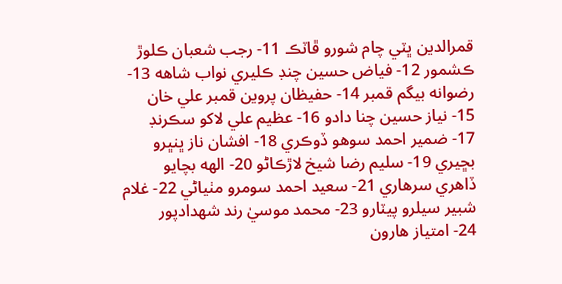قمرالدين ڀٽي چام شورو ڦاٽڪ 11- رجب شعبان ڪلوڙ
ڪشمور 12- فياض حسين چنڊ ڪليري نواب شاهه 13-
رضوانه بيگم قمبر 14- حفيظان پروين قمبر علي خان
15- نياز حسين چنا دادو 16- عظيم علي لاکو سڪرنڊ
17- ضمير احمد سوهو ڏوڪري 18- افشان ناز ڀنڀرو
بڇيري 19- سليم رضا شيخ لاڙڪاڻو 20- الهه بچايو
ڏاهري سرهاري 21- سعيد احمد سومرو مٺياڻي 22- غلام
شبير سيلرو پيٽارو 23- محمد موسيٰ رند شهدادپور
24- امتياز هارون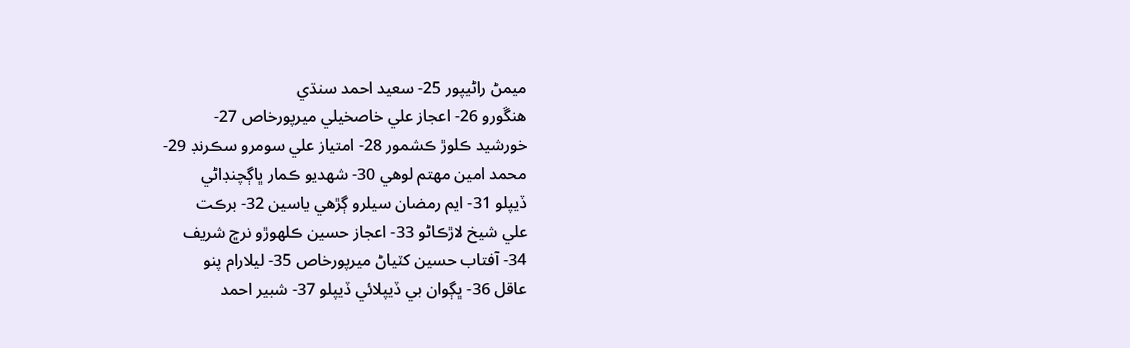ميمڻ راڻيپور 25- سعيد احمد سنڌي
هنڱورو 26- اعجاز علي خاصخيلي ميرپورخاص 27-
خورشيد ڪلوڙ ڪشمور 28- امتياز علي سومرو سڪرنڊ 29-
محمد امين مهتم لوهي 30- شهديو ڪمار ڀاڳچنڊاڻي
ڏيپلو 31- ايم رمضان سيلرو ڳڙهي ياسين 32- برڪت
علي شيخ لاڙڪاڻو 33- اعجاز حسين ڪلهوڙو نرڇ شريف
34- آفتاب حسين کٽياڻ ميرپورخاص 35- ليلارام پنو
عاقل 36- ڀڳوان بي ڏيپلائي ڏيپلو 37- شبير احمد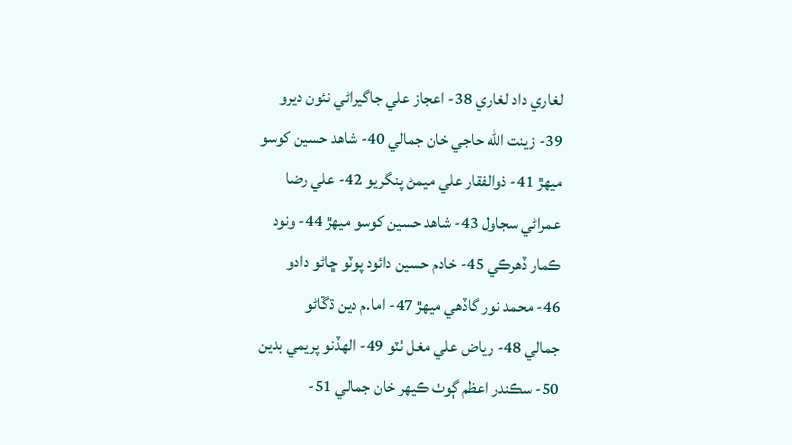لغاري داد لغاري 38- اعجاز علي جاگيراڻي نئون ديرو
39- زينت الله حاجي خان جمالي 40- شاهد حسين کوسو
ميهڙ 41- ذوالفقار علي ميمڻ پنگريو 42- علي رضا
عمراڻي سجاول 43- شاهد حسين کوسو ميهڙ 44- ونود
ڪمار ڏهرڪي 45- خادم حسين دائود پوٽو ڇاڻو دادو
46- محمد نور گاڏهي ميهڙ 47- اما.م دين ڌڱاڻو
جمالي 48- رياض علي مغل ٺٽو 49- الهڏنو پريمي بدين
50- سڪندر اعظم ڳوٺ ڪيهر خان جمالي 51-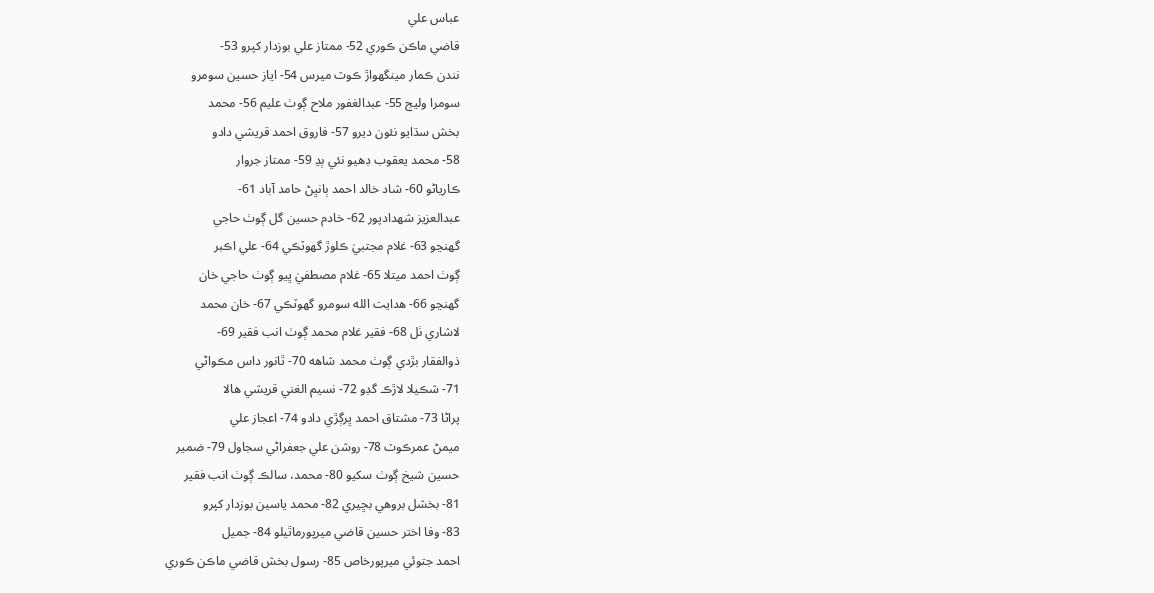عباس علي
قاضي ماڪن ڪوري 52- ممتاز علي بوزدار کپرو 53-
نندن ڪمار مينگهواڙ ڪوٽ ميرس 54- اياز حسين سومرو
سومرا وليج 55- عبدالغفور ملاح ڳوٺ عليم 56- محمد
بخش سڌايو نئون ديرو 57- فاروق احمد قريشي دادو
58- محمد يعقوب ڊهيو نئي ٻڍ 59- ممتاز جروار
ڪارياڻو 60- شاد خالد احمد ٻانڀڻ حامد آباد 61-
عبدالعزيز شهدادپور 62- خادم حسين گل ڳوٺ حاجي
گهنڃو 63- غلام مجتبيٰ ڪلوڙ گهوٽڪي 64- علي اڪبر
ڳوٺ احمد ميتلا 65- غلام مصطفيٰ ڀيو ڳوٺ حاجي خان
گهنڃو 66- هدايت الله سومرو گهوٽڪي 67- خان محمد
لاشاري ٺل 68- فقير غلام محمد ڳوٺ انب فقير 69-
ذوالفقار بڙدي ڳوٺ محمد شاهه 70- ٿانور داس مڪواڻي
71- شڪيلا لاڙڪ گڊو 72- نسيم الغني قريشي هالا
پراڻا 73- مشتاق احمد ڀرڳڙي دادو 74- اعجاز علي
ميمڻ عمرڪوٽ 78- روشن علي جعفراڻي سجاول 79- ضمير
حسين شيخ ڳوٺ سکيو 80- محمد، سالڪ ڳوٺ انب فقير
81- بخشل بروهي بڇيري 82- محمد ياسين بوزدار کپرو
83- وفا اختر حسين قاضي ميرپورماٿيلو 84- جميل
احمد جتوئي ميرپورخاص 85- رسول بخش قاضي ماڪن ڪوري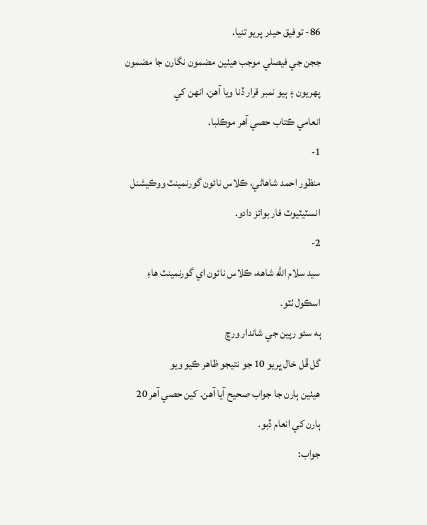86- توفيق حيدر پريو تنيا.
ججن جي فيصلي موجب هيٺين مضمون نگارن جا مضمون
پهريون ۽ ٻيو نمبر قرار ڏنا ويا آهن، انهن کي
انعامي ڪتاب حصي آهر موڪلبا.
1-
منظور احمد شاهاڻي، ڪلاس نائون گورنمينٽ ووڪيشنل
انسٽيٽيوٽ فار بوائز دادو.
2-
سيد سلام الله شاهه، ڪلاس نائون اي گورنمينٽ هاءِ
اسڪول ٺٽو.
ٻه سئو رپين جي شاندار ورڇ
گل ڦل خال ڀريو 10 جو نتيجو ظاهر ڪيو ويو
هيٺين ٻارن جا جواب صحيح آيا آهن. کين حصي آهر 20
ٻارن کي انعام ڏبو.
جواب: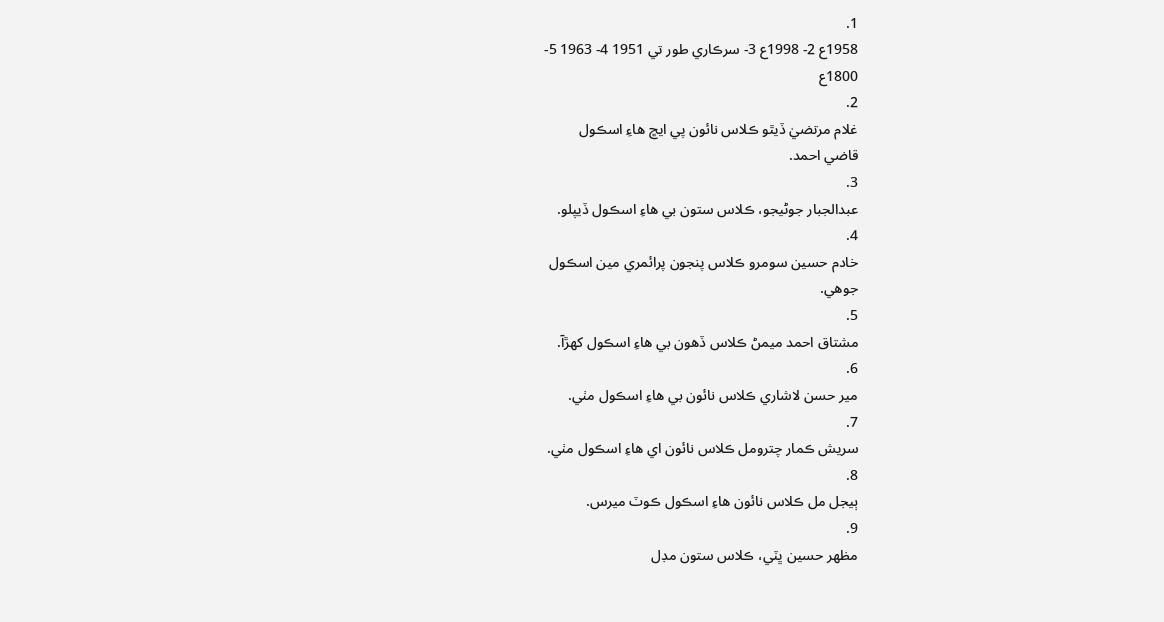1.
1958ع 2- 1998ع 3- سرڪاري طور تي 1951 4- 1963 5-
1800ع
2.
غلام مرتضيٰ ڏيٿو ڪلاس نائون پي ايڇ هاءِ اسڪول
قاضي احمد.
3.
عبدالجبار جوڻيجو، ڪلاس ستون بي هاءِ اسڪول ڏيپلو.
4.
خادم حسين سومرو ڪلاس پنجون پرائمري مين اسڪول
جوهي.
5.
مشتاق احمد ميمڻ ڪلاس ڏهون بي هاءِ اسڪول کهڙآ.
6.
مير حسن لاشاري ڪلاس نائون بي هاءِ اسڪول مٺي.
7.
سريش ڪمار چترومل ڪلاس نائون اي هاءِ اسڪول مٺي.
8.
ٻيجل مل ڪلاس نائون هاءِ اسڪول ڪوٽ ميرس.
9.
مظهر حسين ڀٽي، ڪلاس ستون مڊل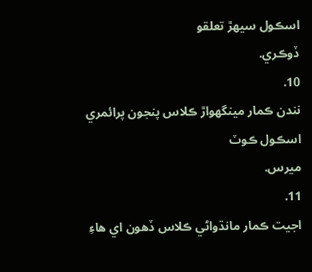اسڪول سيهڙ تعلقو
ڏوڪري.
10.
نندن ڪمار مينگهواڙ ڪلاس پنجون پرائمري اسڪول ڪوٽ
ميرس.
11.
اجيت ڪمار مانڌواڻي ڪلاس ڏهون اي هاءِ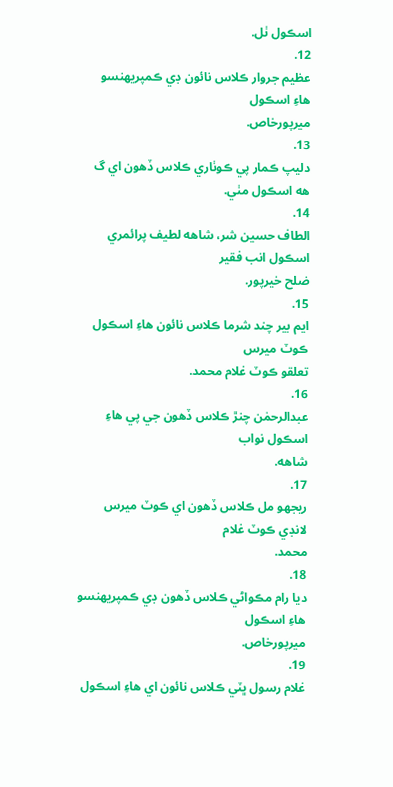اسڪول ٺل.
12.
عظيم جروار ڪلاس نائون ڊي ڪمپريهنسو هاءِ اسڪول
ميرپورخاص.
13.
دليپ ڪمار پي ڪوٺاري ڪلاس ڏهون اي گ هه اسڪول مٺي.
14.
الطاف حسين شر، شاهه لطيف پرائمري اسڪول انب فقير
ضلح خيرپور.
15.
ايم بير چند شرما ڪلاس نائون هاءِ اسڪول ڪوٽ ميرس
تعلقو ڪوٽ غلام محمد.
16.
عبدالرحمٰن چنڙ ڪلاس ڏهون جي پي هاءِ اسڪول نواب
شاهه.
17.
ريجهو مل ڪلاس ڏهون اي ڪوٽ ميرس لانڊي ڪوٽ غلام
محمد.
18.
ديا رام مڪواڻي ڪلاس ڏهون ڊي ڪمپريهنسو هاءِ اسڪول
ميرپورخاص.
19.
غلام رسول ڀٽي ڪلاس نائون اي هاءِ اسڪول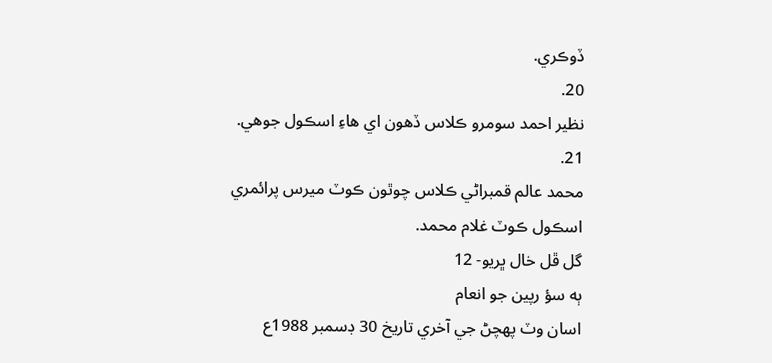ڏوڪري.
20.
نظير احمد سومرو ڪلاس ڏهون اي هاءِ اسڪول جوهي.
21.
محمد عالم قمبراڻي ڪلاس چوٿون ڪوٽ ميرس پرائمري
اسڪول ڪوٽ غلام محمد.
گل ڦل خال ڀريو- 12
ٻه سؤ رپين جو انعام
اسان وٽ پهچڻ جي آخري تاريخ 30 ڊسمبر 1988ع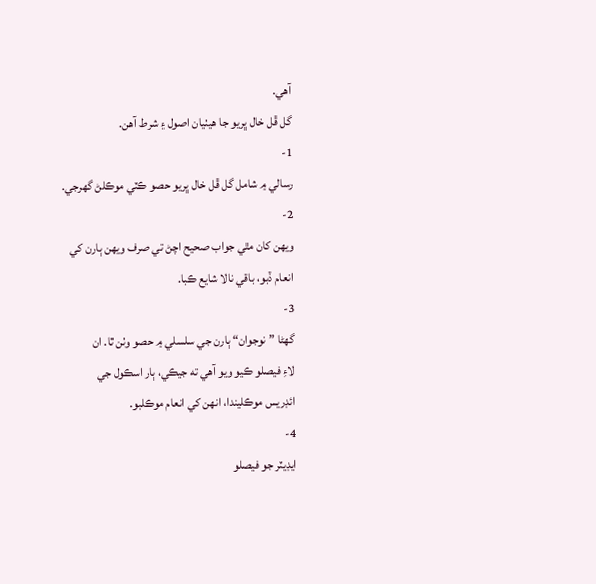آهي.
گل ڦل خال ڀريو جا هيٺيان اصول ۽ شرط آهن.
1-
رسالي ۾ شامل گل ڦل خال ڀريو حصو ڪٽي موڪلڻ گهرجي.
2-
ويهن کان مٿي جواب صحيح اچڻ تي صرف ويهن ٻارن کي
انعام ڏبو، باقي نالا شايع ڪبا.
3-
گهڻا ”نوجوان“ ٻارن جي سلسلي ۾ حصو وٺن ٿا. ان
لاءِ فيصلو ڪيو ويو آهي ته جيڪي، ٻار اسڪول جي
ائڊريس موڪليندا، انهن کي انعام موڪلبو.
4-
ايڊيٽر جو فيصلو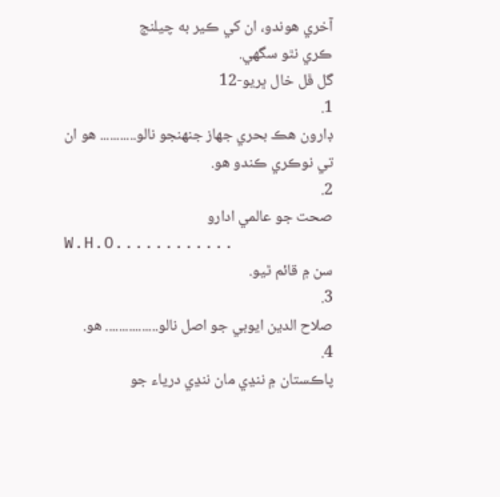آخري هوندو، ان کي ڪير به چيلنج
ڪري نٿو سگهي.
گل ڦل خال ڀريو-12
1.
ڊارون هڪ بحري جهاز جنهنجو نالو........... هو ان
تي نوڪري ڪندو هو.
2.
صحت جو عالمي ادارو
W.H.O............
سن ۾ قائم ٿيو.
3.
صلاح الدين ايوبي جو اصل نالو................ هو.
4.
پاڪستان ۾ ننڍي مان ننڍي درياء جو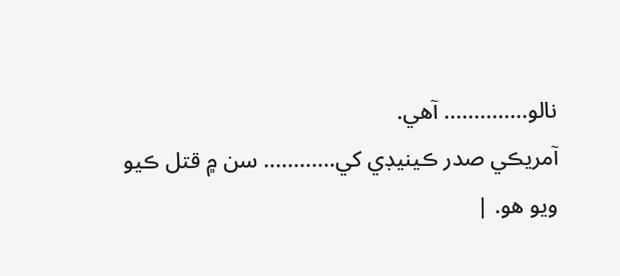نالو.............. آهي.
آمريڪي صدر ڪينيڊي کي............ سن ۾ قتل ڪيو
ويو هو. |